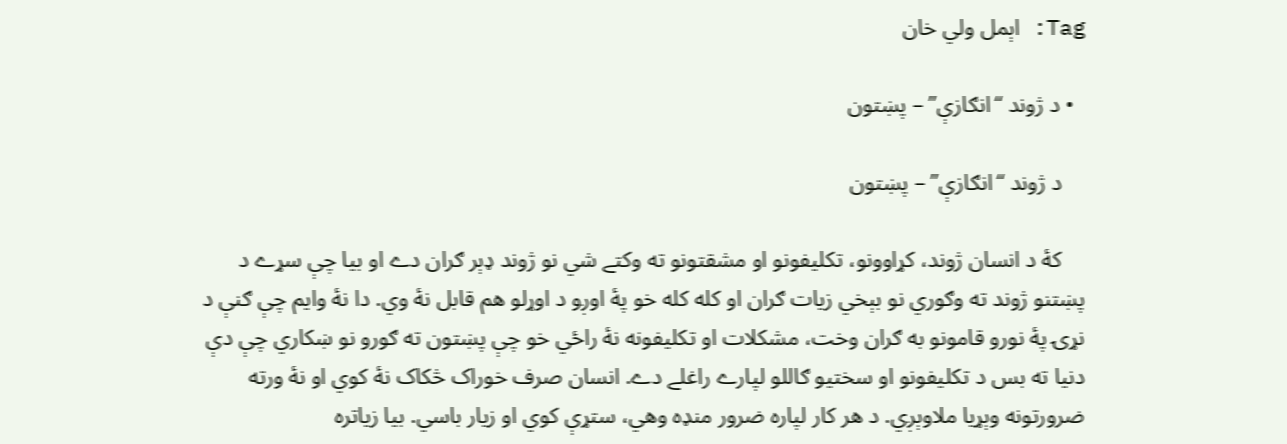Tag: اېمل ولي خان

  • د ژوند “انګازې” – پښتون

    د ژوند “انګازې” – پښتون

    کۀ د انسان ژوند، کړاوونو، تکليفونو او مشقتونو ته وکتے شي نو ژوند ډېر ګران دے او بيا چې سړے د پښتنو ژوند ته وګوري نو بېخي زيات ګران او کله کله خو پۀ اوږو د اوړلو هم قابل نۀ وي. دا نۀ وايم چې ګنې د نړۍ پۀ نورو قامونو به ګران وخت، مشکلات او تکليفونه نۀ راځي خو چې پښتون ته ګورو نو ښکاري چې دې دنيا ته بس د تکليفونو او سختيو ګاللو لپارے راغلے دے. انسان صرف خوراک څکاک نۀ کوي او نۀ ورته ضرورتونه وېړيا ملاوېږي. د هر کار لپاره ضرور منډه وهي، ستړې کوي او زيار باسي. بيا زياتره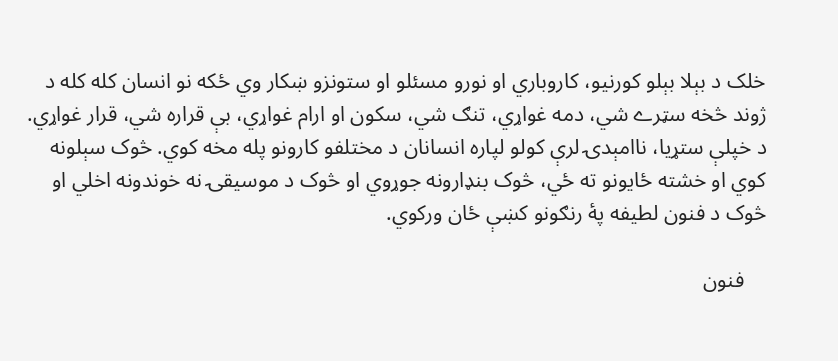خلک د بېلا بېلو کورنيو، کاروباري او نورو مسئلو او ستونزو ښکار وي ځکه نو انسان کله کله د ژوند څخه سټرے شي، دمه غواړي، تنګ شي، سکون او ارام غواړي، بې قراره شي، قرار غواړي. د خپلې ستړيا، ناامېدۍ لرې کولو لپاره انسانان د مختلفو کارونو پله مخه کوي. څوک سېلونه کوي او خشته ځايونو ته ځي، څوک بنډارونه جوړوي او څوک د موسيقۍ نه خوندونه اخلي او څوک د فنون لطيفه پۀ رنګونو کښې ځان ورکوي.

    فنون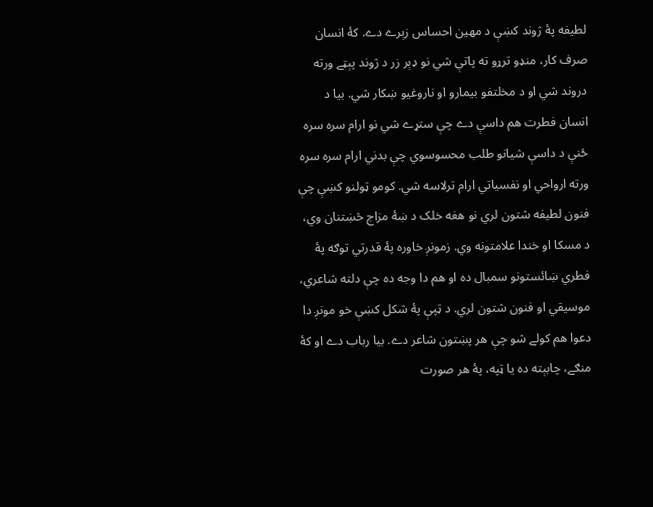لطيفه پۀ ژوند کښې د مهين احساس زېرے دے. کۀ انسان صرف کار، منډو ترړو ته پاتې شي نو ډېر زر د ژوند پېټے ورته دروند شي او د مخلتفو بيمارو او ناروغيو ښکار شي. بيا د انسان فطرت هم داسې دے چې ستړے شي نو ارام سره سره ځنې د داسې شيانو طلب محسوسوي چې بدني ارام سره سره ورته ارواحي او نفسياتي ارام ترلاسه شي. کومو ټولنو کښې چې فنون لطيفه شتون لري نو هغه خلک د ښۀ مزاج څښتنان وي، د مسکا او خندا علامتونه وي. زمونږ خاوره پۀ قدرتي توګه پۀ فطري ښائستونو سمبال ده او هم دا وجه ده چې دلته شاعري، موسيقي او فنون شتون لري. د ټپې پۀ شکل کښې خو مونږ دا دعوا هم کولے شو چې هر پښتون شاعر دے. بيا رباب دے او کۀ منګے، چابېته ده يا ټپه، پۀ هر صورت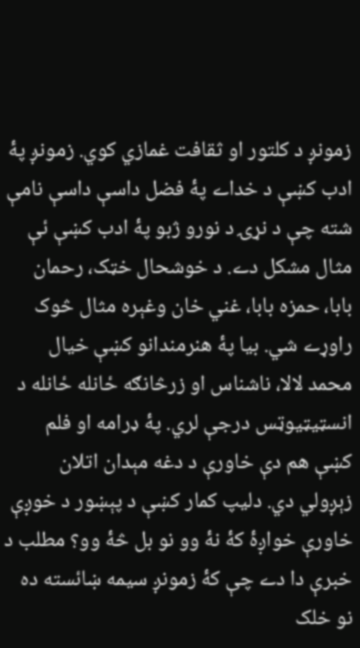زمونږ د کلتور او ثقافت غمازي کوي. زمونږ پۀ ادب کښې د خداے پۀ فضل داسې داسې نامې شته چې د نړۍ د نورو ژبو پۀ ادب کښې ئې مثال مشکل دے. د خوشحال خټک، رحمان بابا، حمزه بابا، غني خان وغېره مثال څوک راوړے شي. بيا پۀ هنرمندانو کښې خيال محمد لالا، ناشناس او زرڅانګه ځانله ځانله د انسټيټيوټس درجې لري. پۀ ډرامه او فلم کښې هم دې خاورې د دغه مېدان اتلان زېږولي دي. دليپ کمار کښې د پېښور د خوږې خاورې خواږۀ کۀ نۀ وو نو بل څۀ وو؟ مطلب د خبرې دا دے چې کۀ زمونږ سيمه ښائسته ده نو خلک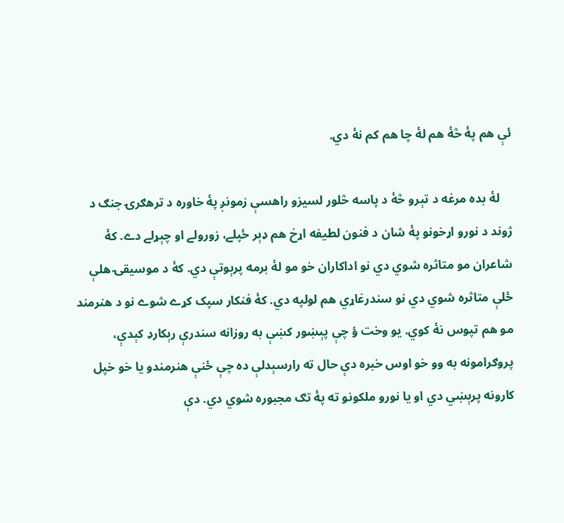ئې هم پۀ څۀ هم لۀ چا هم کم نۀ دي.

    لۀ بده مرغه د تېرو څۀ د پاسه څلور لسيزو راهسې زمونږ پۀ خاوره د ترهګرۍ جنګ د ژوند د نورو اړخونو پۀ شان د فنون لطيفه اړخ هم ډېر ځپلے، زورولے او چېړلے دے. کۀ شاعران مو متاثره شوي دي نو اداکاران خو مو لۀ برمه پرېوتې دي. کۀ د موسيقۍ هلې ځلې متاثره شوي دي نو سندرغاړي هم لولپه دي. کۀ فنکار سپک کړے شوے نو د هنرمند مو هم تپوس نۀ کوي. يو وخت ؤ چې پېښور کښې به روزانه سندرې رېکارډ کېدې، پروګرامونه به وو خو اوس خبره دې حال ته رارسېدلې ده چې ځنې هنرمندو يا خو خپل کارونه پرېښي دي او يا نورو ملکونو ته پۀ تګ مجبوره شوي دي. دې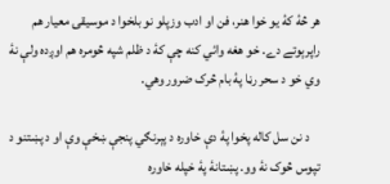هر څۀ کۀ يو خوا هنر، فن او ادب وزپلو نو بلخوا د موسيقۍ معيار هم راپرېوتے دے. خو هغه وائي کنه چې کۀ د ظلم شپه څومره هم اوږده ولې نۀ وي خو د سحر رڼا پۀ بام څرک ضرور وهي.

    د نن سل کاله پخوا پۀ دې خاوره د پېرنګي پنجې ښخې وې او د پښتنو د تپوس څوک نۀ وو. پښتانۀ پۀ خپله خاوره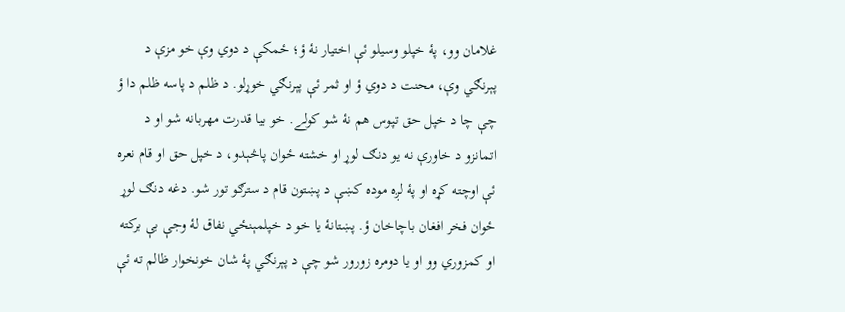غلامان وو، پۀ خپلو وسيلو ئې اختيار نۀ ؤ؛ ځمکې د دوي وې خو مزې د پېرنګي وې، محنت د دوي ؤ او ثمر ئې پېرنګي خوړلو. د ظلم د پاسه ظلم دا ؤ چې چا د خپل حق تپوس هم نۀ شو کولے. خو بيا قدرت مهربانه شو او د اتمانزو د خاورې نه يو دنګ لوړ او خشته ځوان پاڅېدو، د خپل حق او قام نعره ئې اوچته کړه او پۀ لږه موده کښې د پښتون قام د سترګو تور شو. دغه دنګ لوړ ځوان فخر افغان باچاخان ؤ. پښتانۀ يا خو د خپلمېنځي نفاق لۀ وجې بې برکته او کمزوري وو او يا دومره زورور شو چې د پېرنګي پۀ شان خونخوار ظالم ته ئې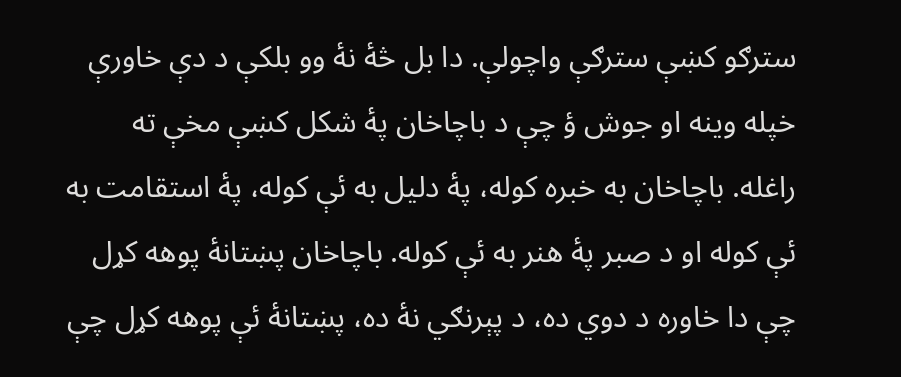سترګو کښې سترګې واچولې. دا بل څۀ نۀ وو بلکې د دې خاورې خپله وينه او جوش ؤ چې د باچاخان پۀ شکل کښې مخې ته راغله. باچاخان به خبره کوله، پۀ دليل به ئې کوله، پۀ استقامت به ئې کوله او د صبر پۀ هنر به ئې کوله. باچاخان پښتانۀ پوهه کړل چې دا خاوره د دوي ده، د پېرنګي نۀ ده، پښتانۀ ئې پوهه کړل چې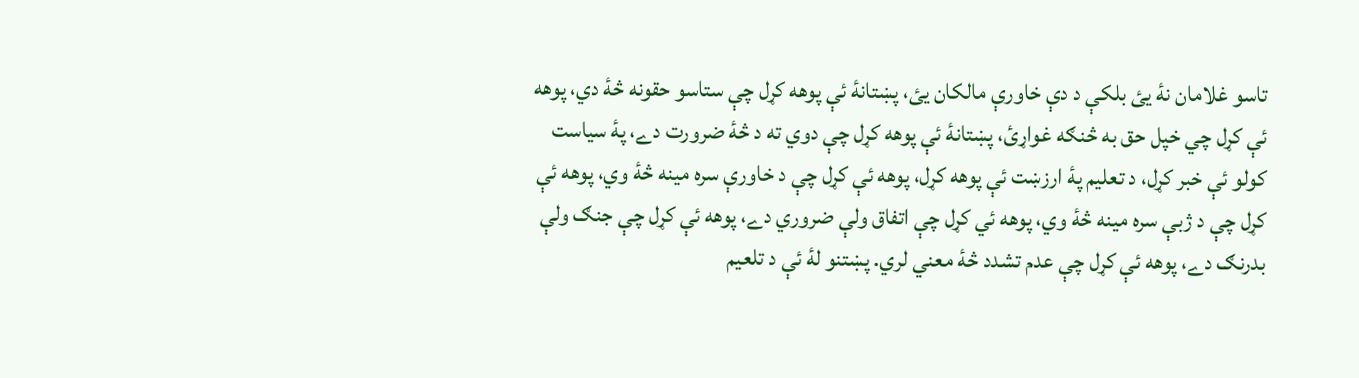تاسو غلامان نۀ يئ بلکې د دې خاورې مالکان يئ، پښتانۀ ئې پوهه کړل چې ستاسو حقونه څۀ دي، پوهه ئې کړل چي خپل حق به څنګه غواړئ، پښتانۀ ئې پوهه کړل چې دوي ته د څۀ ضرورت دے، پۀ سياست کولو ئې خبر کړل، د تعليم پۀ ارزښت ئې پوهه کړل، پوهه ئې کړل چې د خاورې سره مينه څۀ وي، پوهه ئې کړل چې د ژبې سره مينه څۀ وي، پوهه ئي کړل چې اتفاق ولې ضروري دے، پوهه ئې کړل چې جنګ ولې بدرنګ دے، پوهه ئې کړل چې عدم تشدد څۀ معني لري. پښتنو لۀ ئې د تلعيم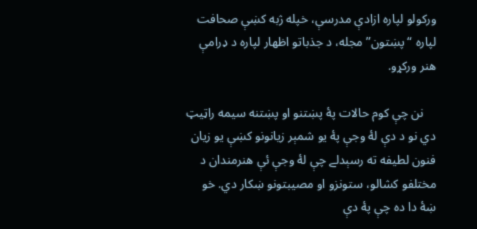ورکولو لپاره ازادې مدرسې، خپله ژبه کښې صحافت لپاره “پښتون” مجله، د جذباتو اظهار لپاره د ډرامې هنر ورکړو.

    نن چې کوم حالات پۀ پښتنو او پښتنه سيمه راټيټ دي نو د دې لۀ وجې پۀ يو شمېر زيانونو کښې يو زيان فنون لطيفه ته رسېدلے چې لۀ وجې ئې هنرمندان د مختلفو کشالو، ستونزو او مصيبتونو ښکار دي. خو ښۀ دا ده چې پۀ دې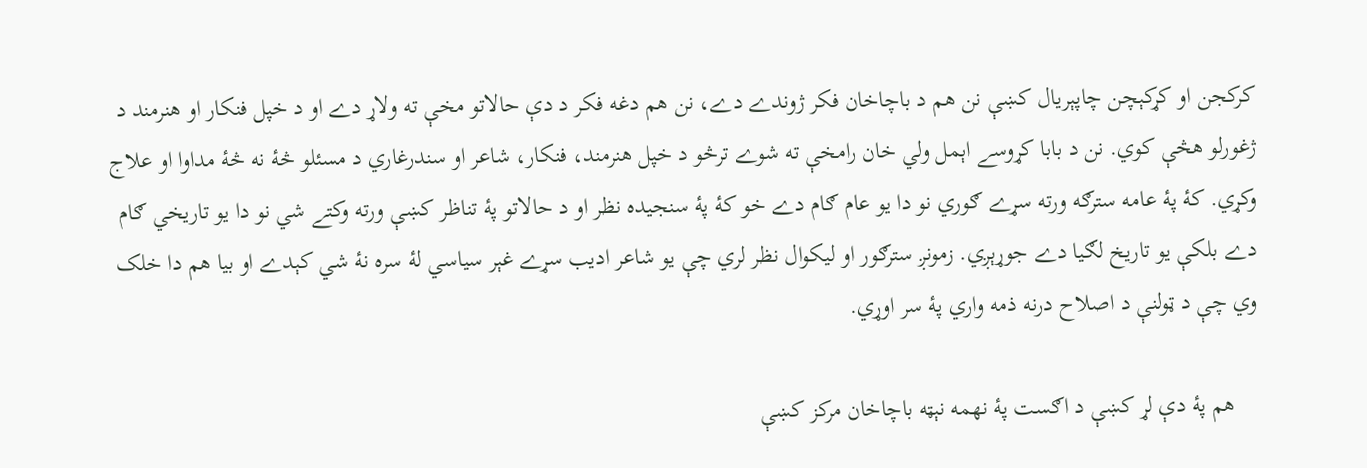کرکجن او کړکېچن چاپېريال کښې نن هم د باچاخان فکر ژوندے دے، نن هم دغه فکر د دې حالاتو مخې ته ولاړ دے او د خپل فنکار او هنرمند د ژغورلو هڅې کوي. نن د بابا کړوسے اېمل ولي خان رامخې ته شوے ترڅو د خپل هنرمند، فنکار، شاعر او سندرغاري د مسئلو څۀ نه څۀ مداوا او علاج وکړي. کۀ پۀ عامه سترګه ورته سړے ګوري نو دا يو عام ګام دے خو کۀ پۀ سنجيده نظر او د حالاتو پۀ تناظر کښې ورته وکتے شي نو دا يو تاريخي ګام دے بلکې يو تاريخ لګيا دے جوړېږي. زمونږ سترګور او ليکوال نظر لري چې يو شاعر اديب سړے غېر سياسي لۀ سره نۀ شي کېدے او بيا هم دا خلک وي چې د ټولنې د اصلاح درنه ذمه واري پۀ سر اوړي.

    هم پۀ دې لړ کښې د اګست پۀ نهمه نېټه باچاخان مرکز کښې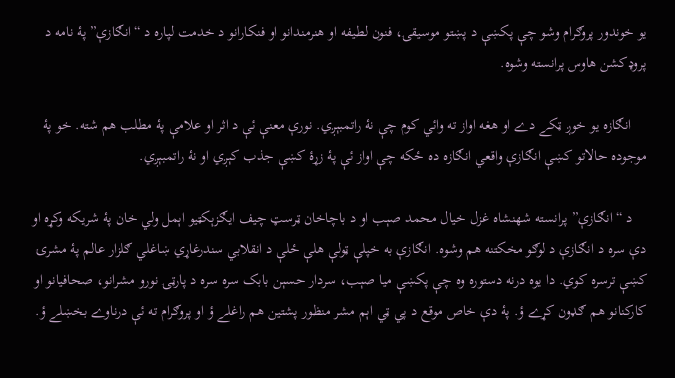يو خوندور پروګرام وشو چې پکښې د پښتو موسيقۍ، فنون لطيفه او هنرمندانو او فنکارانو د خدمت لپاره د “انګازې” پۀ نامه د پروډکشن هاوس پرانسته وشوه.

    انګازه يو خوږ ټکے دے او هغه اواز ته وائي کوم چې نۀ راتمبېږي. نورې معنې ئې د اثر او علامې پۀ مطلب هم شته. خو پۀ موجوده حالاتو کښې انګازې واقعي انګازه ده ځکه چې اواز ئې پۀ زړۀ کښې جذب کېږي او نۀ راتمبېږي.

    د “انګازې” پرانسته شهنشاه غزل خيال محمد صېب او د باچاخان ټرسټ چيف ايګزېکټيو اېمل ولي خان پۀ شريکه وکړه او دې سره د انګازې د لوګو مخکتنه هم وشوه. انګازې به خپلې ټولې هلې ځلې د انقلابي سندرغاړي ښاغلي ګلزار عالم پۀ مشرۍ کښې ترسره کوي. دا يوه درنه دستوره وه چې پکښې ميا صېب، سردار حسېن بابک سره سره د پارټۍ نورو مشرانو، صحافيانو او کارکنانو هم ګډون کړے ؤ. پۀ دې خاص موقع د پي ټي اېم مشر منظور پشتين هم راغلے ؤ او پروګرام ته ئې درناوے بخښلے ؤ.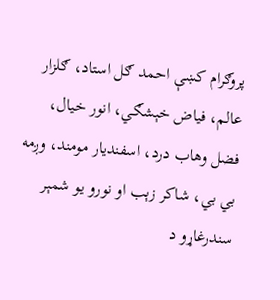پروګرام کښې احمد ګل استاد، ګلزار عالم، فياض خېشګي، انور خيال، فضل وهاب درد، اسفنديار مومند، وږمه بي بي، شاکر زېب او نورو يو شمېر سندرغاړو د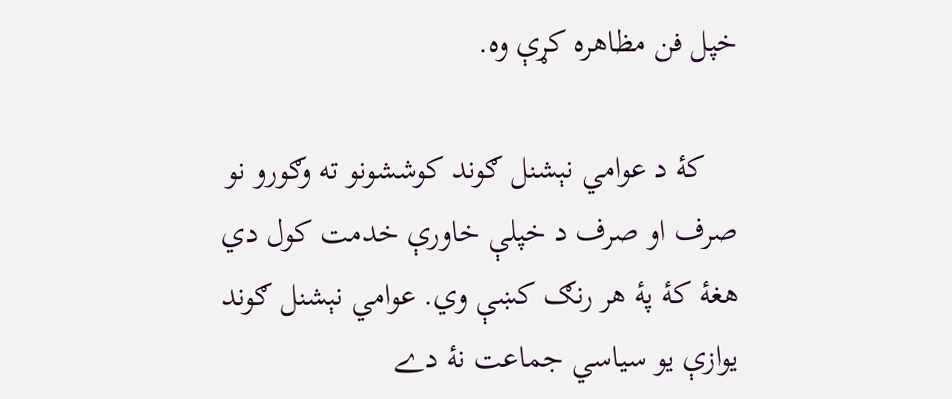خپل فن مظاهره کړې وه.

    کۀ د عوامي نېشنل ګوند کوششونو ته وګورو نو صرف او صرف د خپلې خاورې خدمت کول دي هغۀ کۀ پۀ هر رنګ کښې وي. عوامي نېشنل ګوند يوازې يو سياسي جماعت نۀ دے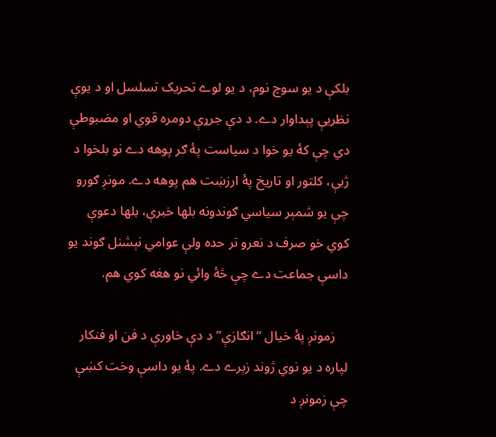بلکې د يو سوچ نوم، د يو لوے تحريک تسلسل او د يوې نظريې پېداوار دے. د دې جرړې دومره قوي او مضبوطې دي چې کۀ يو خوا د سياست پۀ ګر پوهه دے نو بلخوا د ژ‌بې، کلتور او تاريخ پۀ ارزښت هم پوهه دے. مونږ ګورو چې يو شمېر سياسي ګوندونه بلها خبرې، بلها دعوې کوي خو صرف د نعرو تر حده ولې عوامي نېشنل ګوند يو داسې جماعت دے چې څۀ وائي نو هغه کوي هم.

    زمونږ پۀ خيال “انګازې” د دې خاورې د فن او فنکار لپاره د يو نوي ژوند زېرے دے. پۀ يو داسې وخت کښې چې زمونږ د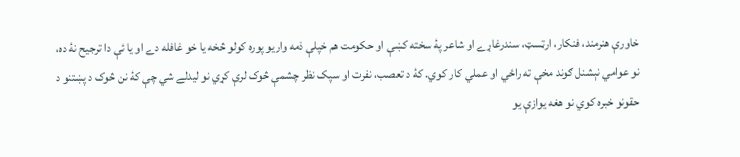خاورې هنرمند، فنکار، ارټسټ، سندرغاړے او شاعر پۀ سخته کښې او حکومت هم خپلې ذمه واريو پوره کولو څخه يا خو غافله دے او يا ئې دا ترجيح نۀ ده، نو عوامي نېشنل ګوند مخې ته راځي او عملي کار کوي. کۀ د تعصب، نفرت او سپک نظر چشمې څوک لرې کړي نو ليدلے شي چې کۀ نن څوک د پښتنو د حقونو خبره کوي نو هغه يوازې يو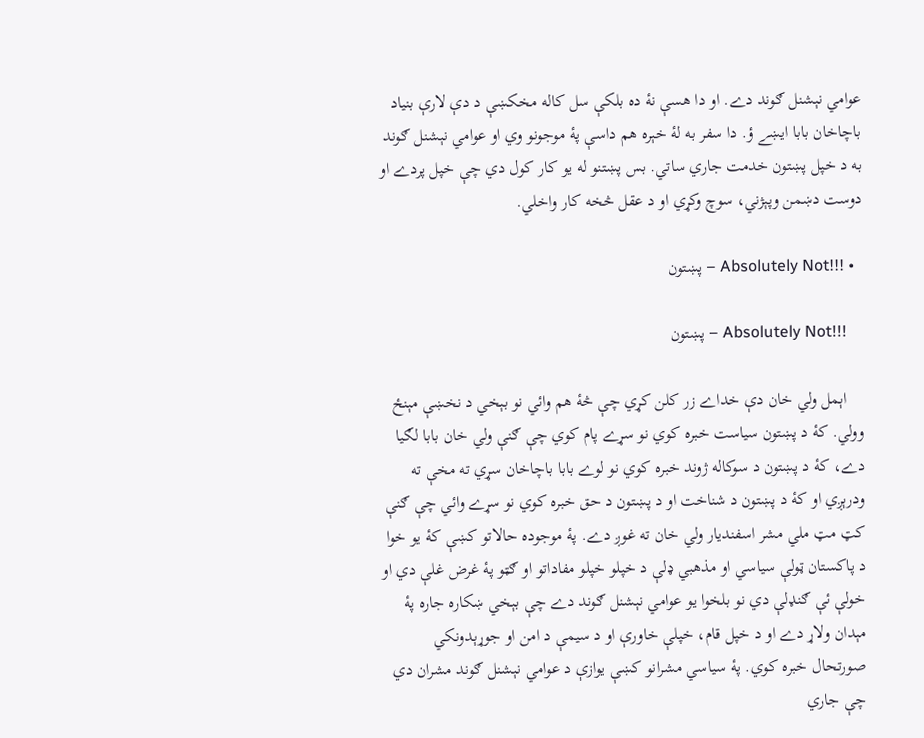عوامي نېشنل ګوند دے. او دا هسې نۀ ده بلکې سل کاله مخکښې د دې لارې بنياد باچاخان بابا ايښے ؤ. دا سفر به لۀ خېره هم داسې پۀ موجونو وي او عوامي نېشنل ګوند به د خپل پښتون خدمت جاري ساتي. بس پښتنو له يو کار کول دي چې خپل پردے او دوست دښمن وپېژني، سوچ وکړي او د عقل څخه کار واخلي.

  • !!!Absolutely Not – پښتون

    !!!Absolutely Not – پښتون

    اېمل ولي خان دې خداے زر کلن کړي چې څۀ هم وائي نو بېخي د نخښې مېنځ وولي. کۀ د پښتون سياست خبره کوي نو سړے پام کوي چې ګنې ولي خان بابا لګيا دے، کۀ د پښتون د سوکاله ژوند خبره کوي نو لوے بابا باچاخان سړي ته مخې ته ودرېږي او کۀ د پښتون د شناخت او د پښتون د حق خبره کوي نو سړے وائي چې ګنې کټ مټ ملي مشر اسفنديار ولي خان ته غوږ دے. پۀ موجوده حالاتو کښې کۀ يو خوا د پاکستان ټولې سياسي او مذهبي ډلې د خپلو خپلو مفاداتو او ګټو پۀ غرض غلې دي او خولې ئې ګنډلې دي نو بلخوا يو عوامي نېشنل ګوند دے چې بېخي ښکاره جاره پۀ مېدان ولاړ دے او د خپل قام، خپلې خاورې او د سيمې د امن او جوړېدونکي صورتحال خبره کوي. پۀ سياسي مشرانو کښې يوازې د عوامي نېشنل ګوند مشران دي چې جاري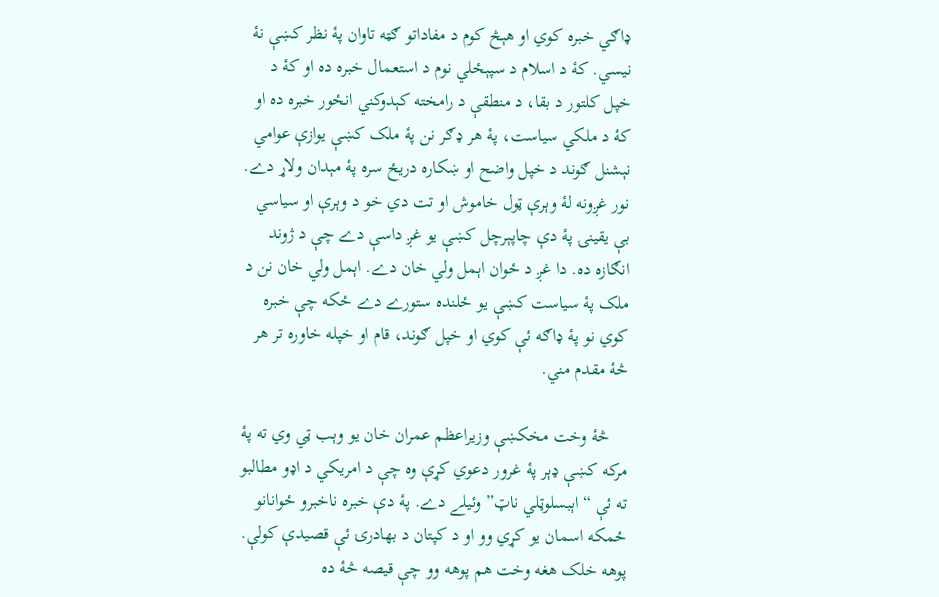ډاګي خبره کوي او هېڅ کوم د مفاداتو ګټه تاوان پۀ نظر کښې نۀ نيسي. کۀ د اسلام د سپېځلي نوم د استعمال خبره ده او کۀ د خپل کلتور د بقا، د منطقې د رامخته کېدوکني انځور خبره ده او کۀ د ملکي سياست، پۀ هر ډګر نن پۀ ملک کښې يوازې عوامي نېشنل ګوند د خپل واضح او ښکاره دريځ سره پۀ مېدان ولاړ دے. نور غږونه لۀ وېرې ټول خاموش او تت دي خو د وېرې او سياسي بې يقينۍ پۀ دې چاپېرچل کښې يو غږ داسې دے چې د ژوند انګازه ده. دا غږ د ځوان اېمل ولي خان دے. اېمل ولي خان نن د ملک پۀ سياست کښې يو ځلنده ستورے دے ځکه چې خبره کوي نو پۀ ډاګه ئې کوي او خپل ګوند، قام او خپله خاوره تر هر څۀ مقدم مني.

    څۀ وخت مخکښې وزيراعظم عمران خان يو وېب ټي وي ته پۀ مرکه کښې ډېر پۀ غرور دعوي کړې وه چې د امريکي د اډو مطالبو ته ئې “اېبسلوټلي ناټ” وئيلے دے. پۀ دې خبره ناخبرو ځوانانو ځمکه اسمان يو کړي وو او د کپتان د بهادرۍ ئې قصيدې کولې. پوهه خلک هغه وخت هم پوهه وو چې قيصه څۀ ده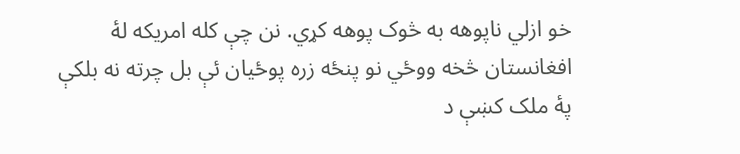خو ازلي ناپوهه به څوک پوهه کړي. نن چې کله امريکه لۀ افغانستان څخه ووځي نو پنځه زره پوځيان ئې بل چرته نه بلکې پۀ ملک کښې د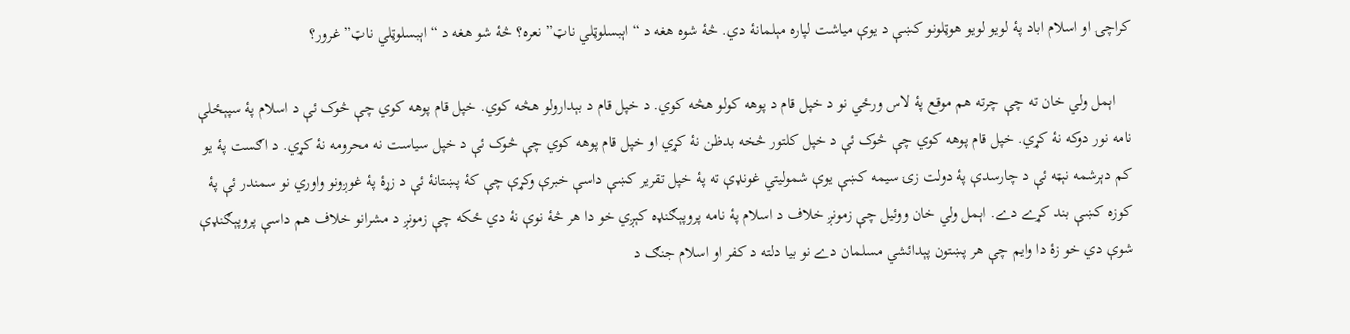کراچۍ او اسلام اباد پۀ لويو لويو هوټلونو کښې د يوې مياشت لپاره مېلمانۀ دي. څۀ شوه هغه د “اېبسلوټلي ناټ” نعره؟ څۀ شو هغه د “اېبسلوټلي ناټ” غرور؟

    اېمل ولي خان ته چې چرته هم موقع پۀ لاس ورځي نو د خپل قام د پوهه کولو هڅه کوي. د خپل قام د بېدارولو هڅه کوي. خپل قام پوهه کوي چې څوک ئې د اسلام پۀ سپېځلې نامه نور دوکه نۀ کړي. خپل قام پوهه کوي چې څوک ئې د خپل کلتور څخه بدظن نۀ کړي او خپل قام پوهه کوي چې څوک ئې د خپل سياست نه محرومه نۀ کړي. د اګست پۀ يو کم دېرشمه نېټه ئې د چارسدې پۀ دولت زۍ سيمه کښې يوې شموليتي غونډې ته پۀ خپل تقرير کښې داسې خبرې وکړې چې کۀ پښتانۀ ئې د زړۀ پۀ غوږونو واوري نو سمندر ئې پۀ کوزه کښې بند کړے دے. اېمل ولي خان ووئيل چې زمونږ خلاف د اسلام پۀ نامه پروپېګنډه کېږي خو دا هر څۀ نوې نۀ دي ځکه چې زمونږ د مشرانو خلاف هم داسې پروپېګنډې شوې دي خو زۀ دا وايم چې هر پښتون پېدائشي مسلمان دے نو بيا دلته د کفر او اسلام جنګ د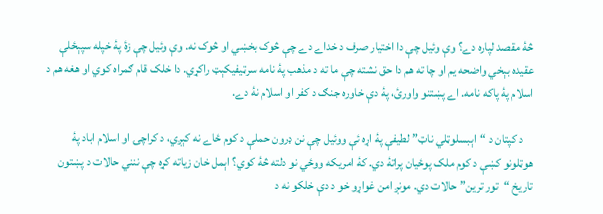څۀ مقصد لپاره دے؟ وې وئيل چې دا اختيار صرف د خداے دے چې څوک بخښي او څوک نه. وې وئيل چې زۀ پۀ خپله سپېځلې عقيده بېخي واضحه يم او چا ته هم دا حق نشته چې ما ته د مذهب پۀ نامه سرټيفيکېټ راکړي. دا خلک قام ګمراه کوي او هغه هم د اسلام پۀ پاکه نامه. اے پښتنو واورئ، پۀ دې خاوره جنګ د کفر او اسلام نۀ دے.

    د کپتان د “اېبسلوټلي ناټ” لطيفې پۀ اړه ئې ووئيل چې نن ډرون حملې د کوم ځاے نه کېږي، د کراچۍ او اسلام اباد پۀ هوټلونو کښې د کوم ملک پوځيان پراتۀ دي. کۀ امريکه ووځي نو دلته څۀ کوي؟ اېمل خان زياته کړه چې ننني حالات د پښتون تاريخ “تور ترين” حالات دي. مونږ امن غواړو خو د دې خلکو نه د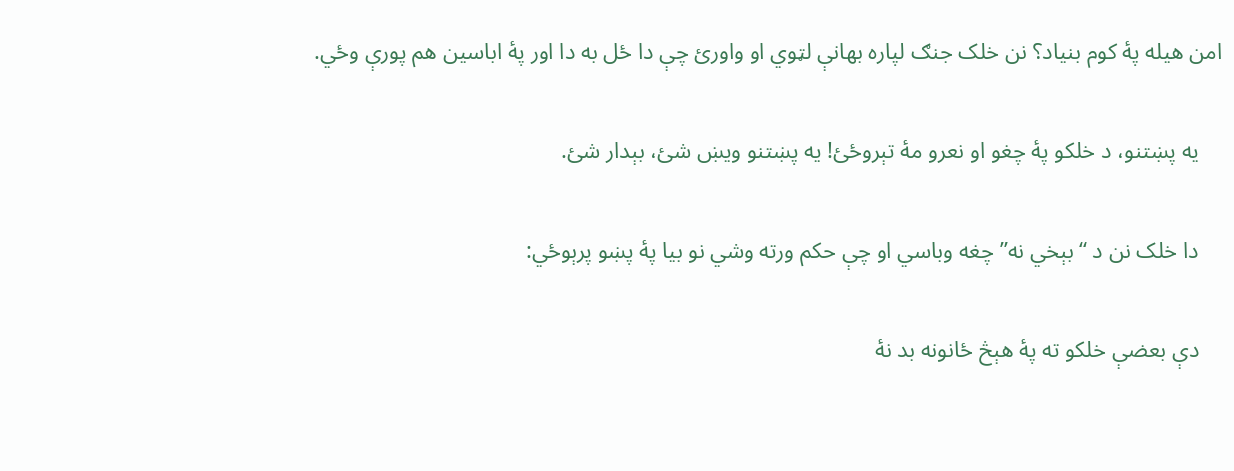امن هيله پۀ کوم بنياد؟ نن خلک جنګ لپاره بهانې لټوي او واورئ چې دا ځل به دا اور پۀ اباسين هم پورې وځي.

    يه پښتنو، د خلکو پۀ چغو او نعرو مۀ تېروځئ! يه پښتنو ويښ شئ، بېدار شئ.

    دا خلک نن د “بېخي نه” چغه وباسي او چې حکم ورته وشي نو بيا پۀ پښو پرېوځي:

    دې بعضې خلکو ته پۀ هېڅ ځانونه بد نۀ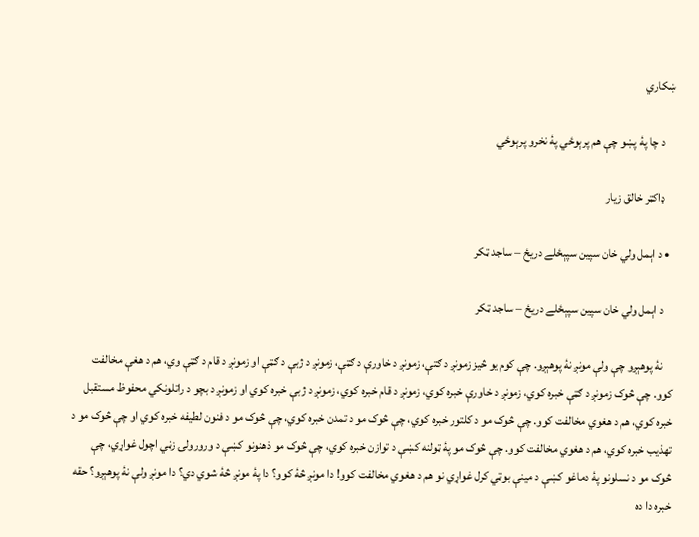ښکاري

    د چا پۀ پښو چې هم پرېوځي پۀ نخرو پرېوځي

    ډاکټر خالق زيار

  • د اېمل ولي خان سپين سپېځلے دريځ – ساجد ټکر

    د اېمل ولي خان سپين سپېځلے دريځ – ساجد ټکر

    نۀ پوهېږو چې ولې مونږ نۀ پوهېږو. چې کوم يو څيز زمونږ د ګتې، زمونږ د خاورې د ګټې، زمونږ د ژبې د ګټې او زمونږ د قام د ګټې وي، هم د هغې مخالفت کوو. چې څوک زمونږ د ګټې خبره کوي، زمونږ د خاورې خبره کوي، زمونږ د قام خبره کوي، زمونږ د ژبې خبره کوي او زمونږ د بچو د راتلونکي محفوظ مستقبل خبره کوي، هم د هغوي مخالفت کوو. چې څوک مو د کلتور خبره کوي، چې څوک مو د تمدن خبره کوي، چې څوک مو د فنون لطيفه خبره کوي او چې څوک مو د تهذيب خبره کوي، هم د هغوي مخالفت کوو. چې څوک مو پۀ ټولنه کښې د توازن خبره کوي، چې څوک مو ذهنونو کښې د ورورولۍ زڼي اچول غواړي، چې څوک مو د نسلونو پۀ دماغو کښې د مينې بوټي کرل غواړي نو هم د هغوي مخالفت کوو! دا مونږ څۀ کوو؟ دا پۀ مونږ څۀ شوي دي؟ دا مونږ ولې نۀ پوهېږو؟ حقه خبره دا ده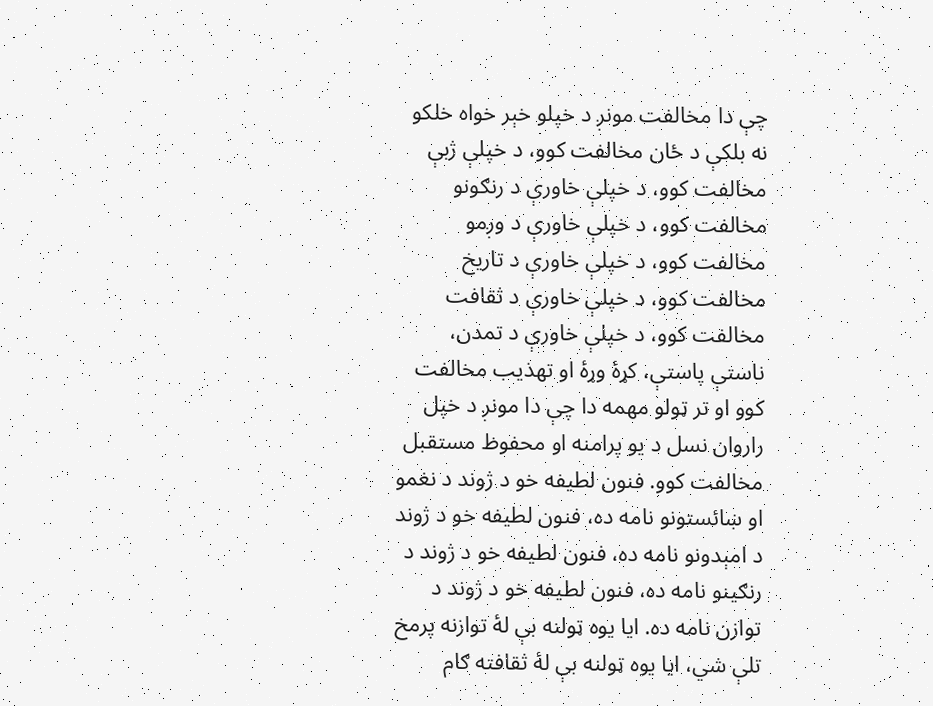چې دا مخالفت مونږ د خپلو خېر خواه خلکو نه بلکې د ځان مخالفت کوو، د خپلې ژبې مخالفت کوو، د خپلې خاورې د رنګونو مخالفت کوو، د خپلې خاورې د وږمو مخالفت کوو، د خپلې خاورې د تاريخ مخالفت کوو، د خپلې خاورې د ثقافت مخالفت کوو، د خپلې خاورې د تمدن، ناستې پاستې، کړۀ وړۀ او تهذيب مخالفت کوو او تر ټولو مهمه دا چې دا مونږ د خپل راروان نسل د يو پرامنه او محفوظ مستقبل مخالفت کوو. فنون لطيفه خو د ژوند د نغمو او ښائستونو نامه ده، فنون لطيفه خو د ژوند د امېدونو نامه ده، فنون لطيفه خو د ژوند د رنګينو نامه ده، فنون لطيفه خو د ژوند د توازن نامه ده. ايا يوه ټولنه بې لۀ توازنه پرمخ تلې شي، ايا يوه ټولنه بې لۀ ثقافته ګام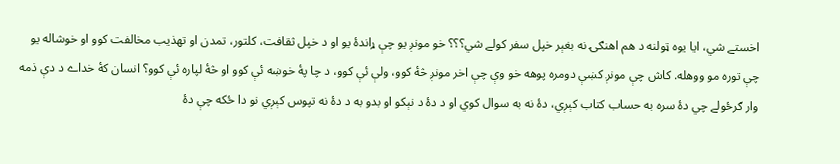اخستے شي، ايا يوه ټولنه د هم اهنګۍ نه بغېر خپل سفر کولے شي؟؟؟ خو مونږ يو چې ړاندۀ يو او د خپل ثقافت، کلتور، تمدن او تهذيب مخالفت کوو او خوشاله يو چې توره مو ووهله. کاش چې مونږ کښې دومره پوهه خو وې چې اخر مونږ څۀ کوو، ولې ئې کوو، د چا پۀ خوښه ئې کوو او څۀ لپاره ئې کوو؟ انسان کۀ خداے د دې ذمه وار ګرځولے چي دۀ سره به حساب کتاب کېږي، دۀ نه به سوال کوي او د دۀ د نېکو او بدو به د دۀ نه تپوس کېږي نو دا ځکه چې دۀ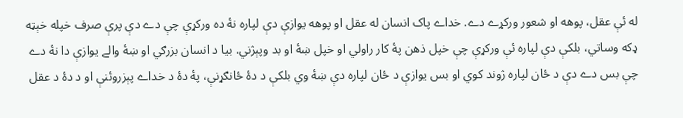له ئې عقل، پوهه او شعور ورکړے دے. خداے پاک انسان له عقل او پوهه يوازې دې لپاره نۀ ده ورکړې چې دے دې پرې صرف خپله خېټه ډکه وساتي، بلکې دې لپاره ئې ورکړې چې خپل ذهن پۀ کار راولي او خپل ښۀ او بد وپېژني. بيا د انسان بزرګي او ښۀ والے يوازې دا نۀ دے چې بس دے دې د ځان لپاره ژوند کوي او بس يوازې د ځان لپاره دې ښۀ وي بلکې د دۀ ځانګړنې، پۀ دۀ د خداے پېزروئنې او د دۀ د عقل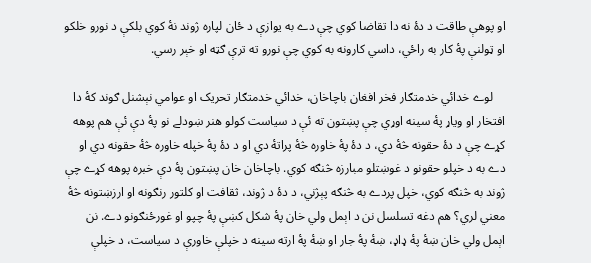او پوهې طاقت د دۀ نه دا تقاضا کوي چې دے به يوازې د ځان لپاره ژوند نۀ کوي بلکې د نورو خلکو او ټولنې پۀ کار به راځي، داسي کارونه به کوي چې نورو ته ترې ګټه او خېر رسي.

    لوے خدائي خدمتګار فخر افغان باچاخان، خدائي خدمتګار تحريک او عوامي نېشنل ګوند کۀ دا افتخار او وياړ پۀ سينه اوړي چې پښتون ته ئې د سياست کولو هنر ښودلے نو پۀ دې ئې هم پوهه کړے چې د دۀ حقونه څۀ دي، د دۀ پۀ خاوره څۀ پراتۀ دي او د دۀ پۀ خپله خاوره څۀ حقونه دي او دے به د خپلو حقونو د غوښتلو مبارزه څنګه کوي. باچاخان خان پښتون پۀ دې خبره پوهه کړے چې ژوند به څنګه کوي، خپل پردے به څنګه پېژني، د دۀ د ژوند، ثقافت او کلتور رنګونه او ارزښتونه څۀ معني لري؟ هم دغه تسلسل نن د اېمل ولي خان پۀ شکل کښې پۀ چپو او غورځنګونو دے. نن اېمل ولي خان ښۀ پۀ ډاډ، ښۀ پۀ جار او ښۀ پۀ ارته سينه د خپلې خاورې د سياست، د خپلې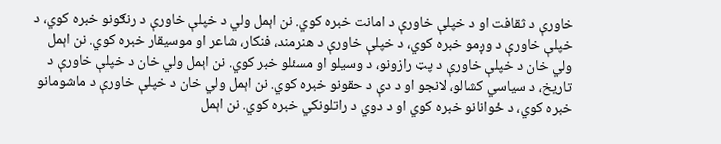خاورې د ثقافت او د خپلې خاورې د امانت خبره کوي. نن اېمل ولي د خپلې خاورې د رنګونو خبره کوي، د خپلې خاورې د وږمو خبره کوي، د خپلې خاورې د هنرمند، فنکار، شاعر او موسيقار خبره کوي. نن اېمل ولي خان د خپلې خاورې د پټ رازونو، د وسيلو او مسئلو خبر کوي. نن اېمل ولي خان د خپلې خاورې د تاريخ، د سياسي کشالو، لانجو او د دې د حقونو خبره کوي. نن اېمل ولي خان د خپلې خاورې د ماشومانو خبره کوي، د ځوانانو خبره کوي او د دوي د راتلونکي خبره کوي. نن اېمل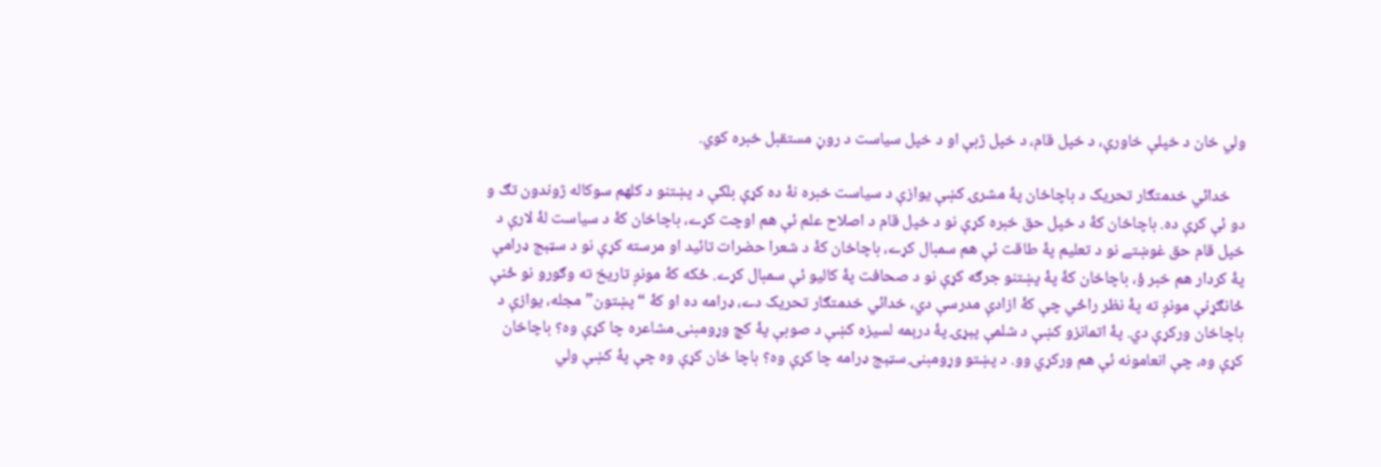ولي خان د خپلې خاورې، د خپل قام، د خپل ژبې او د خپل سياست د روڼ مستقبل خبره کوي.

    خدائي خدمتګار تحريک د باچاخان پۀ مشرۍ کښې يوازې د سياست خبره نۀ ده کړې بلکې د پښتنو د کلهم سوکاله ژوندون تګ و دو ئې کړې ده. باچاخان کۀ د خپل حق خبره کړې نو د خپل قام د اصلاح علم ئې هم اوچت کړے، باچاخان کۀ د سياست لۀ لارې د خپل قام حق غوښتے نو د تعليم پۀ طاقت ئې هم سمبال کړے، باچاخان کۀ د شعرا حضرات تائيد او مرسته کړې نو د سټېج ډرامې پۀ کردار هم خبر ؤ، باچاخان کۀ پۀ پښتنو جرګه کړې نو د صحافت پۀ کاليو ئې سمبال کړے. ځکه کۀ مونږ تاريخ ته وګورو نو ځنې ځانګړنې مونږ ته پۀ نظر راځي چې کۀ ازادې مدرسې دي، خدائي خدمتګار تحريک دے، ډرامه ده او کۀ “پښتون” مجله، يوازې د باچاخان ورکړې دي. پۀ اتمانزو کښې د شلمې پېړۍ پۀ درېمه لسيزه کښې د صوبې پۀ کچ وړومبنۍ مشاعره چا کړې وه؟ باچاخان کړې وه، چې انعامونه ئې هم ورکړي وو. د پښتو وړومبنۍ سټېج ډرامه چا کړې وه؟ باچا خان کړې وه چې پۀ کښې ولي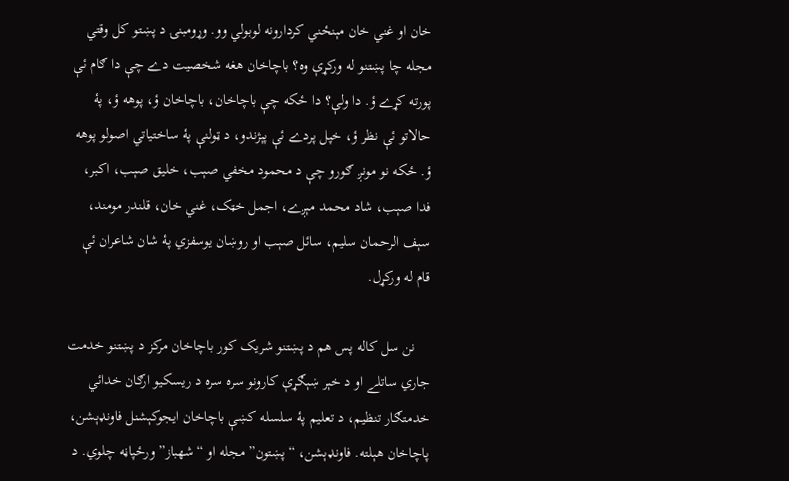خان او غني خان مېنځني کردارونه لوبولي وو. وړومبنۍ د پښتو کل وقتي مجله چا پښتنو له ورکړې وه؟ باچاخان هغه شخصيت دے چې دا ګام ئې پورته کړے ؤ. دا ولې؟ دا ځکه چې باچاخان، باچاخان ؤ، پوهه ؤ، پۀ حالاتو ئې نظر ؤ، خپل پردے ئې پېژندو، د ټولنې پۀ ساختياتي اصولو پوهه ؤ. ځکه نو مونږ ګورو چې د محمود مخفي صېب، خليق صېب، اکبر، فدا صېب، شاد محمد مېږے، اجمل خټک، غني خان، قلندر مومند، سېف الرحمان سليم، سائل صېب او روښان يوسفزي پۀ شان شاعران ئې قام له ورکړل.

    نن سل کاله پس هم د پښتنو شريک کور باچاخان مرکز د پښتنو خدمت جاري ساتلے او د خېر ښېګړې کارونو سره سره د ريسکيو ارګان خدائي خدمتګار تنظيم، د تعليم پۀ سلسله کښې باچاخان ايجوکېشنل فاونډېشن، پاچاخان هېلته. فاونډېشن، “پښتون” مجله او “شهباز” ورځپاڼه چلوي. د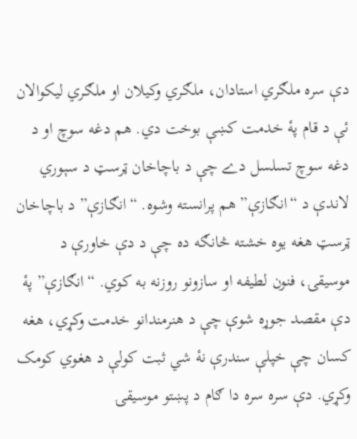دې سره ملګري استادان، ملګري وکيلان او ملګري ليکوالان ئې د قام پۀ خدمت کښې بوخت دي. هم دغه سوچ او د دغه سوچ تسلسل دے چې د باچاخان ټرسټ د سېوري لاندې د “انګازې” هم پرانسته وشوه. “انګازې” د باچاخان ټرسټ هغه يوه خشته څانګه ده چې د دې خاورې د موسيقۍ، فنون لطيفه او سازونو روزنه به کوي. “انګازې” پۀ دې مقصد جوړه شوې چې د هنرمندانو خدمت وکړي، هغه کسان چې خپلې سندرې نۀ شي ثبت کولې د هغوي کومک وکړي. دې سره سره دا ګام د پښتو موسيقۍ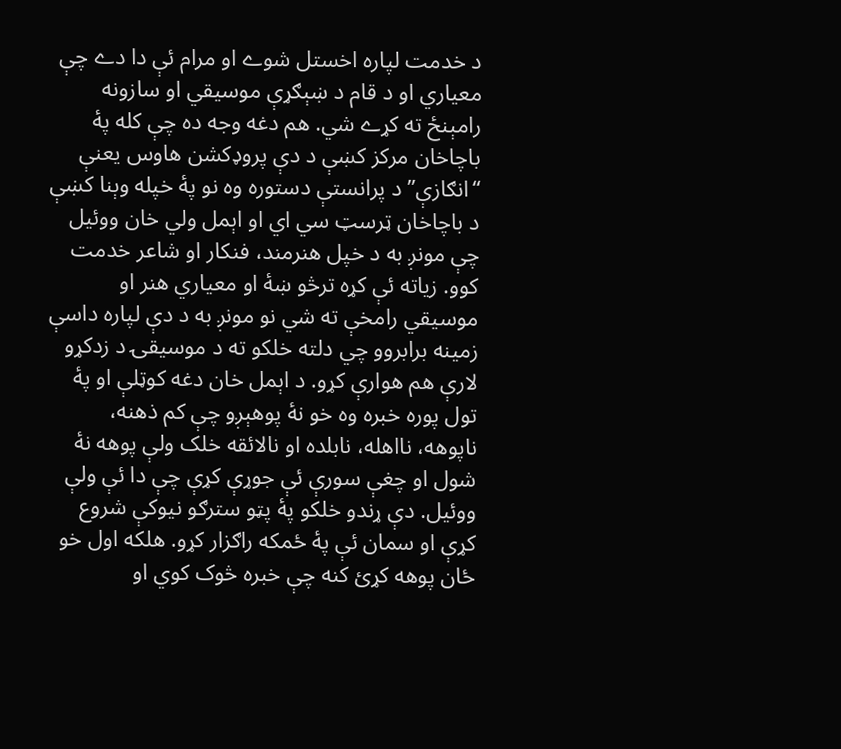د خدمت لپاره اخستل شوے او مرام ئې دا دے چې معياري او د قام د ښېګړې موسيقي او سازونه رامېنځ ته کړے شي. هم دغه وجه ده چې کله پۀ باچاخان مرکز کښې د دې پروډکشن هاوس يعنې “انګازې” د پرانستې دستوره وه نو پۀ خپله وېنا کښې د باچاخان ټرسټ سي اي او اېمل ولي خان ووئيل چې مونږ به د خپل هنرمند، فنکار او شاعر خدمت کوو. زياته ئې کړه ترڅو ښۀ او معياري هنر او موسيقي رامخې ته شي نو مونږ به د دې لپاره داسې زمينه برابروو چي دلته خلکو ته د موسيقۍ د زدکړو لارې هم هوارې کړو. د اېمل خان دغه کوټلې او پۀ تول پوره خبره وه خو نۀ پوهېږو چې کم ذهنه، ناپوهه، نااهله، نابلده او نالائقه خلک ولې پوهه نۀ شول او چغې سورې ئې جوړې کړې چې دا ئې ولې ووئيل. دې ړندو خلکو پۀ پټو سترګو نيوکې شروع کړې او سمان ئې پۀ ځمکه راګزار کړو. هلکه اول خو ځان پوهه کړئ کنه چې خبره څوک کوي او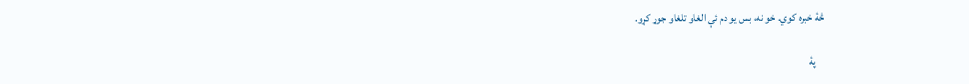څۀ خبره کوي. خو نه، بس يو دم ئې الغاو تلغاو جوړ کړو.

    پۀ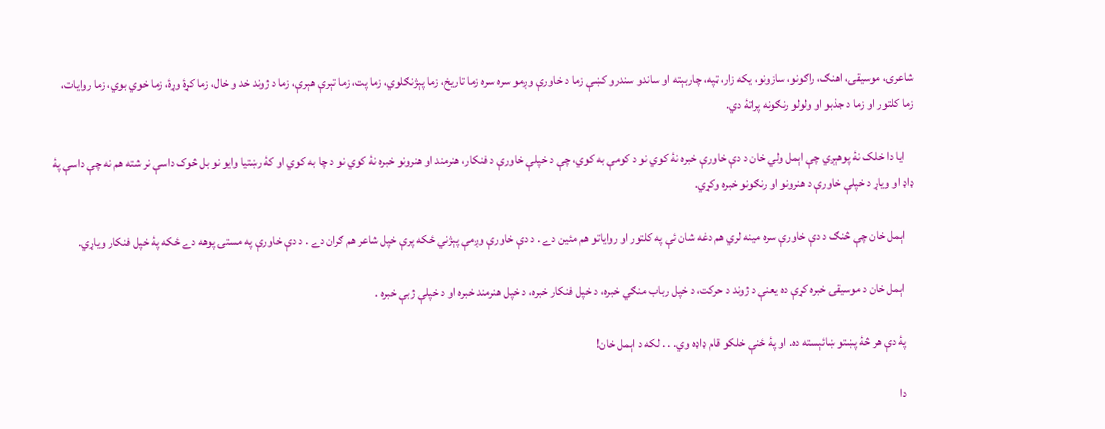شاعرۍ، موسيقۍ، اهنګ، راګونو، سازونو، يکه زار، ټپه، چاربېته او ساندو سندرو کښې زما د خاورې وږمو سره سره زما تاريخ، زما پېژنګلوي، زما پت، زما تېرې هېرې، زما د ژوند خد و خال، زما کړۀ وړۀ، زما خوي بوي، زما روايات، زما کلتور او زما د جذبو او ولولو رنګونه پراتۀ دي.

    ايا دا خلک نۀ پوهېږي چې اېمل ولي خان د دې خاورې خبره نۀ کوي نو د کومې به کوي، چې د خپلې خاورې د فنکار، هنرمند او هنرونو خبره نۀ کوي نو د چا به کوي او کۀ رښتيا وايو نو بل څوک داسې نر شته هم نه چې داسې پۀ ډاډ او وياړ د خپلې خاورې د هنرونو او رنګونو خبره وکړي.

    اېمل خان چې څنګ د دې خاورې سره مينه لري هم دغه شان ئې په کلتور او رواياتو هم مئين دے . د دې خاورې وږمې پېژني ځکه پرې خپل شاعر هم ګران دے . د دې خاورې په مستۍ پوهه دے ځکه پۀ خپل فنکار وياړي.

    اېمل خان د موسيقۍ خبره کړې ده يعنې د ژوند د حرکت، د خپل رباب منګي خبره، د خپل فنکار خبره، د خپل هنرمند خبره او د خپلې ژبې خبره .

    پۀ دې هر څۀ پښتو ښائېسته ده. او پۀ ځنې خلکو قام ډاډه وي. . . لکه د اېمل خان!

    دا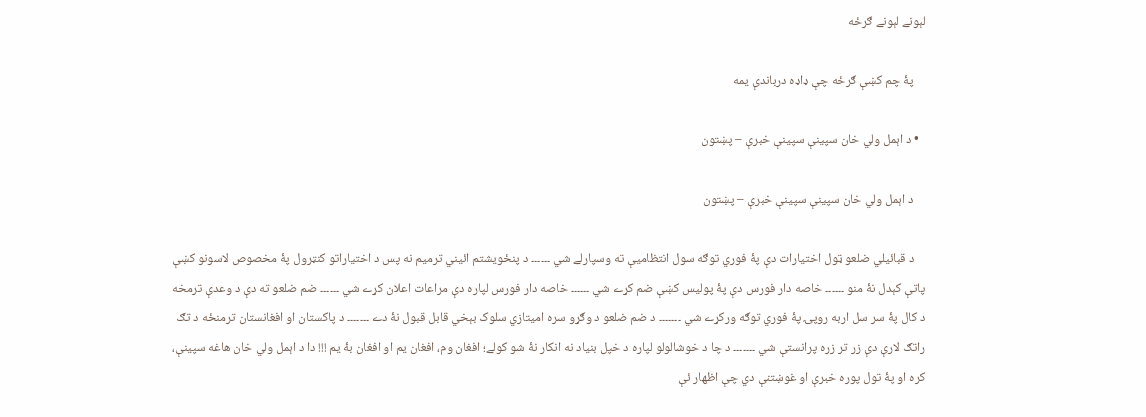لېونے لېونے ګرځه

    پۀ چم کښې ګرځه چې ډاډه درباندې يمه

  • د اېمل ولي خان سپينې سپينې خبرې – پښتون

    د اېمل ولي خان سپينې سپينې خبرې – پښتون

    د قبائيلي ضلعو ټول اختيارات دې پۀ فوري توګه سول انتظاميې ته وسپارلے شي ۔۔۔۔۔۔ د پنځويشتم ائيني ترميم نه پس د اختياراتو کنټرول پۀ مخصوص لاسونو کښې پاتې کېدل نۀ منو ۔۔۔۔۔۔ خاصه دار فورس دې پۀ پوليس کښې ضم کړے شي ۔۔۔۔۔۔ خاصه دار فورس لپاره دې مراعات اعلان کړے شي ۔۔۔۔۔۔ ضم ضلعو ته دې د وعدې ترمخه د کال پۀ سر سل اربه روپۍ پۀ فوري توګه ورکړے شي ۔۔۔۔۔۔۔ د ضم ضلعو د وګړو سره اميتازي سلوک بېخي قابل قبول نۀ دے ۔۔۔۔۔۔۔ د پاکستان او افغانستان ترمنځه د تګ راتګ لارې دې زر تر زره پرانستې شي ۔۔۔۔۔۔۔ د چا د خوشالولو لپاره د خپل بنياد نه انکار نۀ شو کولے؛ افغان وم، افغان يم او افغان بۀ يم !!! دا د اېمل ولي خان هاغه سپينې، کره او پۀ تول پوره خبرې او غوښتنې دي چې اظهار ئې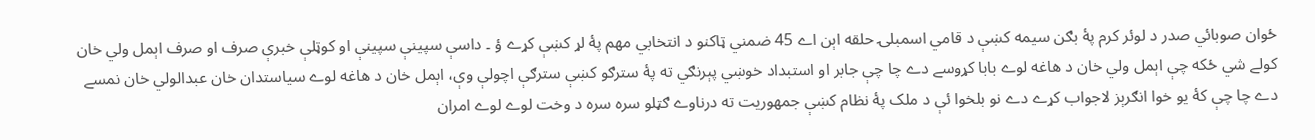ځوان صوبائي صدر د لوئر کرم پۀ بګن سيمه کښې د قامي اسمبلۍ حلقه اېن اے 45 ضمني ټاکنو د انتخابي مهم پۀ لړ کښې کړے ؤ ۔ داسې سپينې سپينې او کوټلې خبرې صرف او صرف اېمل ولي خان کولے شي ځکه چې اېمل ولي خان د هاغه لوے بابا کړوسے دے چا چې جابر او استبداد خوښي پېرنګي ته پۀ سترګو کښې سترګې اچولې وې، اېمل خان د هاغه لوے سياستدان خان عبدالولي خان نمسے دے چا چې کۀ يو خوا انګرېز لاجواب کړے دے نو بلخوا ئې د ملک پۀ نظام کښې جمهوريت ته درناوے ګټلو سره سره د وخت لوے لوے امران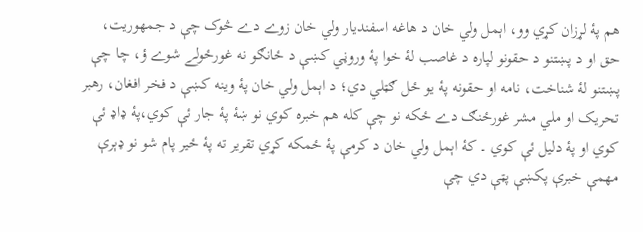هم پۀ لړزان کړي وو، اېمل ولي خان د هاغه اسفنديار ولي خان زوے دے څوک چې د جمهوريت، حق او د پښتنو د حقونو لپاره د غاصب لۀ خوا پۀ وروڼي کښې د ځانګو نه غورځولے شوے ؤ، چا چې پښتنو لۀ شناخت، نامه او حقونه پۀ يو ځل ګټلي دي؛ د اېمل ولي خان پۀ وينه کښې د فخر افغان، رهبر تحريک او ملي مشر غورځنګ دے ځکه نو چې کله هم خبره کوي نو ښۀ پۀ جار ئې کوي،پۀ ډاډ ئې کوي او پۀ دليل ئې کوي ۔ کۀ اېمل ولي خان د کرمې پۀ ځمکه کړي تقرير ته پۀ ځير پام شو نو ډېرې مهمې خبرې پکښې پټې دي چې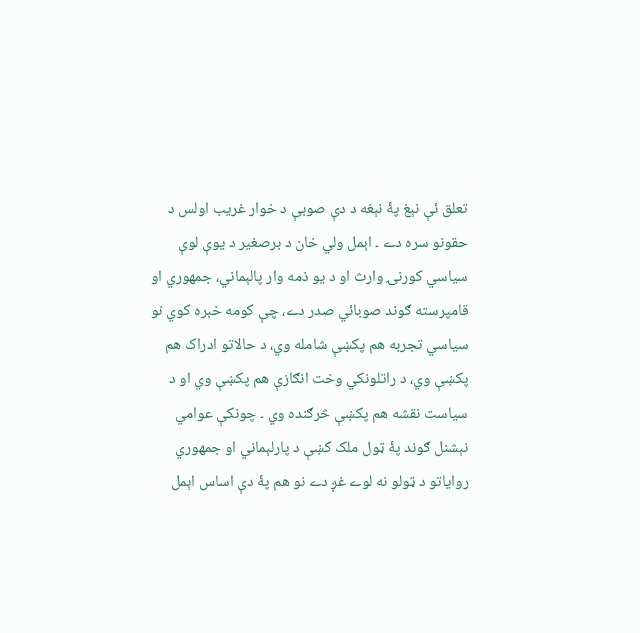تعلق ئې نېغ پۀ نېغه د دې صوبې د خوار غريب اولس د حقونو سره دے ۔ اېمل ولي خان د برصغير د يوې لوې سياسي کورنۍ وارث او د يو ذمه وار پالېماني، جمهوري او قامپرسته ګوند صوبائي صدر دے، چې کومه خبره کوي نو سياسي تجربه هم پکښې شامله وي، د حالاتو ادراک هم پکښې وي، د راتلونکي وخت انګازې هم پکښې وي او د سياست نقشه هم پکښې څرګنده وي ۔ چونکې عوامي نېشنل ګوند پۀ ټول ملک کښې د پارلېماني او جمهوري رواياتو د ټولو نه لوے غږ دے نو هم پۀ دې اساس اېمل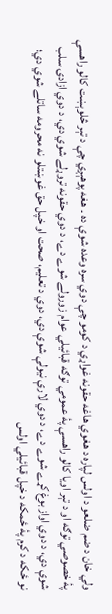ولي خان د ضم ضلعو د اولس لپاره د هغوي هاغه حقونه غواړي د کومو چې دوي سره وعده شوې ده ۔ هغه پوهېږي چې د تېر څلوېښت کالو راهسې پۀ خصوصي توګه او د تېر اويا کالو راهسې پۀ عمومي توګه قبائيلي عوام زورولے شوے دے، د دوي حقونه تروړلے شوي دي، د دوي ازادۍ سلب شوې دي، د دوي اواز بوغ کړے شوے دے، د دوي لارې نيولې شوې دي، دوي د تعليم، صحت او خپل حق غوښتلو نه محرومه ساتلے شوي دي؛ نو ځکه د کرم پۀ ځمکه د خپل قبائيلي اولس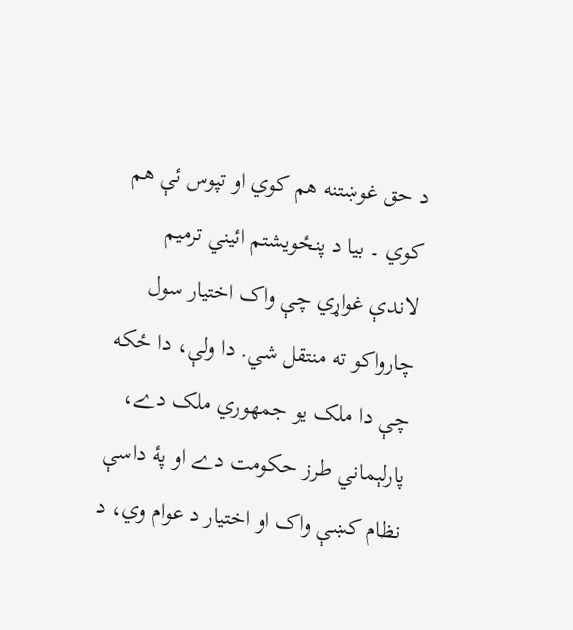د حق غوښتنه هم کوي او تپوس ئې هم کوي ۔ بيا د پنځويشتم ائيني ترميم لاندې غواړي چې واک اختيار سول چارواکو ته منتقل شي. دا ولې، دا ځکه چې دا ملک يو جمهوري ملک دے، پارلېماني طرز حکومت دے او پۀ داسې نظام کښې واک او اختيار د عوام وي، د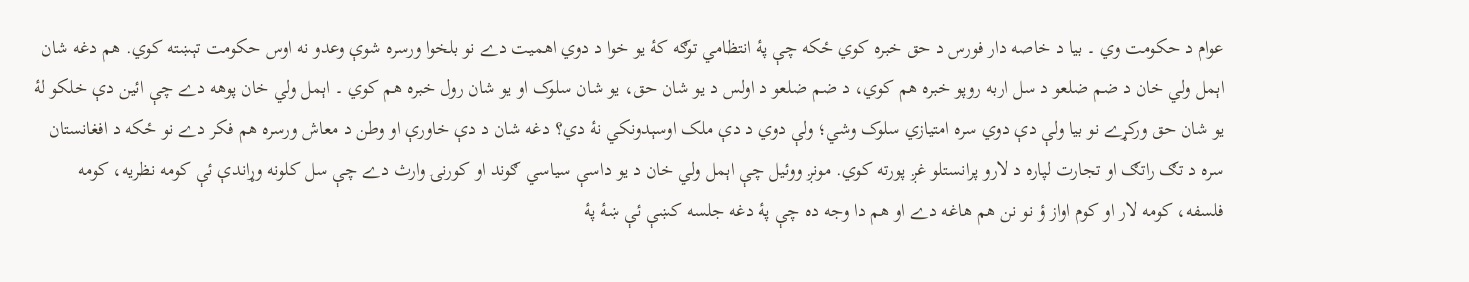عوام د حکومت وي ۔ بيا د خاصه دار فورس د حق خبره کوي ځکه چې پۀ انتظامي توګه کۀ يو خوا د دوي اهميت دے نو بلخوا ورسره شوې وعدو نه اوس حکومت تېښته کوي. هم دغه شان اېمل ولي خان د ضم ضلعو د سل اربه روپو خبره هم کوي، د ضم ضلعو د اولس د يو شان حق، يو شان سلوک او يو شان رول خبره هم کوي ۔ اېمل ولي خان پوهه دے چې ائين دې خلکو لۀ يو شان حق ورکړے نو بيا ولې دې دوي سره امتيازي سلوک وشي؛ ولې دوي د دې ملک اوسېدونکي نۀ دي؟ دغه شان د دې خاورې او وطن د معاش ورسره هم فکر دے نو ځکه د افغانستان سره د تګ راتګ او تجارت لپاره د لارو پرانستلو غږ پورته کوي. مونږ ووئيل چې اېمل ولي خان د يو داسې سياسي ګوند او کورنۍ وارث دے چې سل کلونه وړاندې ئې کومه نظريه، کومه فلسفه، کومه لار او کوم اواز ؤ نو نن هم هاغه دے او هم دا وجه ده چې پۀ دغه جلسه کښې ئې ښۀ پۀ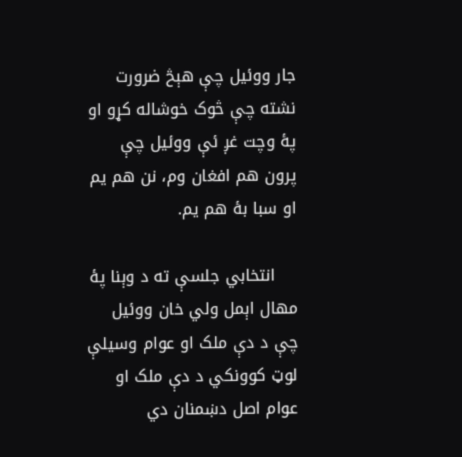جار ووئيل چې هېڅ ضرورت نشته چې څوک خوشاله کړو او پۀ وچت غږ ئې ووئيل چې پرون هم افغان وم، نن هم يم او سبا بۀ هم يم.

    انتخابي جلسې ته د وېنا پۀ مهال اېمل ولي خان ووئيل چې د دې ملک او عوام وسيلې لوټ کوونکي د دې ملک او عوام اصل دښمنان دي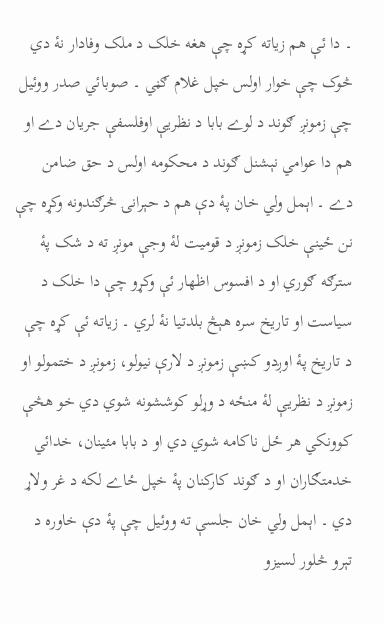۔ دا ئې هم زياته کړه چې هغه خلک د ملک وفادار نۀ دي څوک چې خوار اولس خپل غلام ګڼي ۔ صوبائي صدر ووئيل چې زمونږ ګوند د لوے بابا د نظريې اوفلسفې جريان دے او هم دا عوامي نېشنل ګوند د محکومه اولس د حق ضامن دے ۔ اېمل ولي خان پۀ دې هم د حېرانۍ څرګندونه وکړه چې نن ځينې خلک زمونږ د قوميت لۀ وجې مونږ ته د شک پۀ سترګه ګوري او د افسوس اظهار ئې وکړو چې دا خلک د سياست او تاريخ سره هېڅ بلدتيا نۀ لري ۔ زياته ئې کړه چې د تاريخ پۀ اوږدو کښې زمونږ د لارې نيولو، زمونږ د ختمولو او زمونږ د نظريې لۀ منځه د وړلو کوششونه شوي دي خو هڅې کوونکي هر ځل ناکامه شوي دي او د بابا مئينان، خدائي خدمتګاران او د ګوند کارکنان پۀ خپل ځاے لکه د غر ولاړ دي ۔ اېمل ولي خان جلسې ته ووئيل چې پۀ دې خاوره د تېرو څلور لسيزو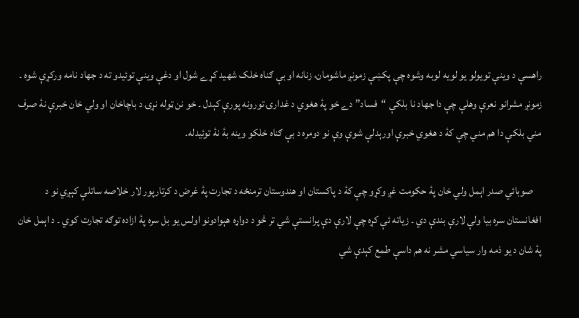راهسې د وينې تويولو يو لويه لوبه وشوه چې پکښې زمونږ ماشومان، زنانه او بې ګناه خلک شهيد کړے شول او دغې وينې توئيدو ته د جهاد نامه ورکړې شوه ۔ زمونږ مشرانو نعرې وهلې چې دا جهاد نا بلکې “فساد” دے خو پۀ هغوي د غدارۍ تورونه پورې کېدل ۔ خو نن ټوله نړۍ د باچاخان او ولي خان خبرې نۀ صرف مني بلکې دا هم مني چې کۀ د هغوي خبرې اورېدلې شوې وې نو دومره د بې ګناه خلکو وينه بۀ نۀ توئيدله.

    صوبائي صدر اېمل ولي خان پۀ حکومت غږ وکړو چې کۀ د پاکستان او هندوستان ترمنځه د تجارت پۀ غرض د کرتارپور لار خلاصه ساتلې کېږي نو د افغانستان سره بيا ولې لارې بندې دي ۔ زياته ئې کړه چې لارې دې پرانستې شي تر څو د دواړه هېوادونو اولس يو بل سره پۀ ازاده توګه تجارت کوي ۔ د اېمل خان پۀ شان د يو ذمه وار سياسي مشر نه هم داسې طمع کېدې شي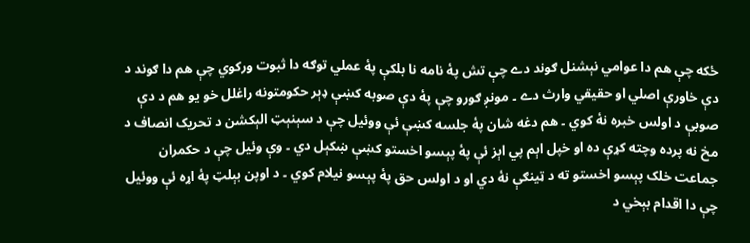ځکه چې هم دا عوامي نېشنل ګوند دے چې تش پۀ نامه نا بلکې پۀ عملي توګه دا ثبوت ورکوي چې هم دا ګوند د دې خاورې اصلي او حقيقي وارث دے ۔ مونږ ګورو چې پۀ دې صوبه کښې ډېر حکومتونه راغلل خو يو هم د دې صوبې د اولس خبره نۀ کوي ۔ هم دغه شان پۀ جلسه کښې ئې ووئيل چې د سېنېټ الېکشن د تحريک انصاف د مخ نه پرده وچته کړې ده او خپل اېم پي اېز ئې پۀ پېسو اخستو کښې ښکېل دي ۔ وې وئيل چې د حکمران جماعت خلک پېسو اخستو ته د ټينګې نۀ دي او د اولس حق پۀ پېسو نيلام کوي ۔ د اوپن بېلټ پۀ اړه ئې ووئيل چې دا اقدام بېخي د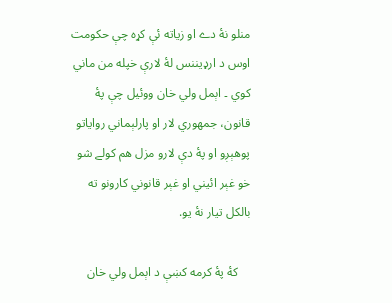منلو نۀ دے او زياته ئې کړه چې حکومت اوس د ارډيننس لۀ لارې خپله من ماني کوي ۔ اېمل ولي خان ووئيل چې پۀ قانون، جمهوري لار او پارلېماني رواياتو پوهېږو او پۀ دې لارو مزل هم کولے شو خو غېر ائيني او غېر قانوني کارونو ته بالکل تيار نۀ يو.

    کۀ پۀ کرمه کښې د اېمل ولي خان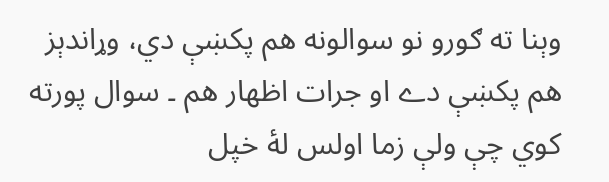وېنا ته ګورو نو سوالونه هم پکښې دي، وړاندېز هم پکښې دے او جرات اظهار هم ۔ سوال پورته کوي چې ولې زما اولس لۀ خپل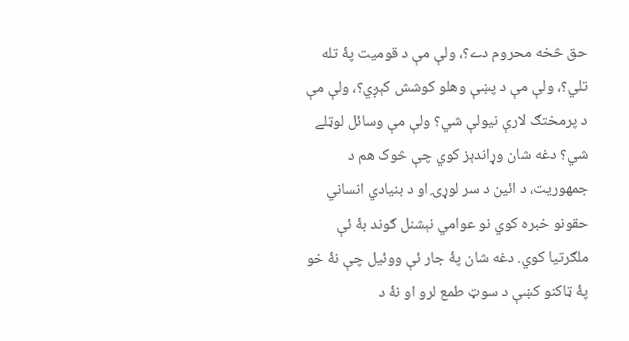حق څخه محروم دے؟، ولې مې د قوميت پۀ تله تلي؟، ولې مې د پښې وهلو کوشش کېږي؟، ولې مې د پرمختګ لارې نيولې شي؟ ولې مې وسائل لوټلے شي؟ دغه شان وړاندېز کوي چې څوک هم د جمهوريت، د ائين د سر لوړۍ او د بنيادي انساني حقونو خبره کوي نو عوامي نېشنل ګوند بۀ ئې ملګرتيا کوي. دغه شان پۀ جار ئې ووئيل چې نۀ خو پۀ ټاکنو کښې د سوټ طمع لرو او نۀ د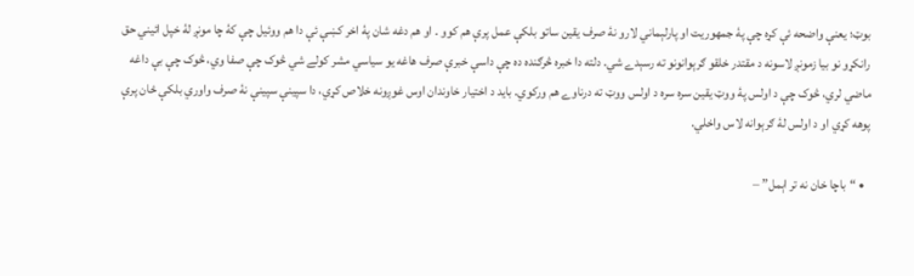بوټ؛ يعنې واضحه ئې کړه چې پۀ جمهوريت او پارلېماني لارو نۀ صرف يقين ساتو بلکې عمل پرې هم کوو ۔ او هم دغه شان پۀ اخر کښې ئې دا هم ووئيل چې کۀ چا مونږ لۀ خپل ائيني حق رانکړو نو بيا زمونږ لاسونه د مقتدر خلقو ګرېوانونو ته رسېدے شي. دلته دا خبره څرګنده ده چې داسې خبرې صرف هاغه يو سياسي مشر کولے شي څوک چې صفا وي، څوک چې بې داغه ماضي لري، څوک چې د اولس پۀ ووټ يقين سره سره د اولس ووټ ته درناوے هم ورکوي. بايد د اختيار خاوندان اوس غوږونه خلاص کړي، دا سپينې سپينې نۀ صرف واوري بلکې ځان پرې پوهه کړي او د اولس لۀ ګرېوانه لاس واخلي.

  • “باچا خان نه تر اېمل” –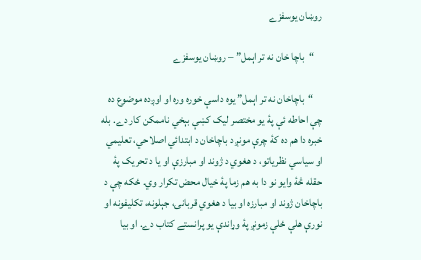روښان يوسفزے

    “باچا خان نه تر اېمل” – روښان يوسفزے

    “باچاخان نه تر اېمل” يوه داسې خوره وره او اوږده موضوع ده چې احاطه ئې پۀ يو مختصر ليک کښې بېخي ناممکن کار دے. بله خبره دا هم ده کۀ چرې مونږ د باچاخان د ابتدائي اصلاحي، تعليمي او سياسي نظرياتو، د هغوي د ژوند او مبارزې او يا د تحريک پۀ حقله څۀ وايو نو دا به هم زما پۀ خيال محض تکرار وي. ځکه چې د باچاخان ژوند او مبارزه او بيا د هغوي قربانۍ، جېلونه، تکليفونه او نورې هلې ځلې زمونږ پۀ وړاندې يو پرانستے کتاب دے. او بيا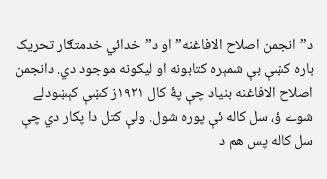د”انجمن اصلاح الافاغنه” او د”خدائي خدمتګار تحريک باره کښې بې شمېره کتابونه او ليکونه موجود دي. دانجمن اصلاح الافاغنه بنياد چې پۀ کال ۱۹۲۱ز کښې کېښودلے شوے ؤ، سل کاله ئې پوره شول. ولې کتل دا پکار دي چې سل کاله پس هم د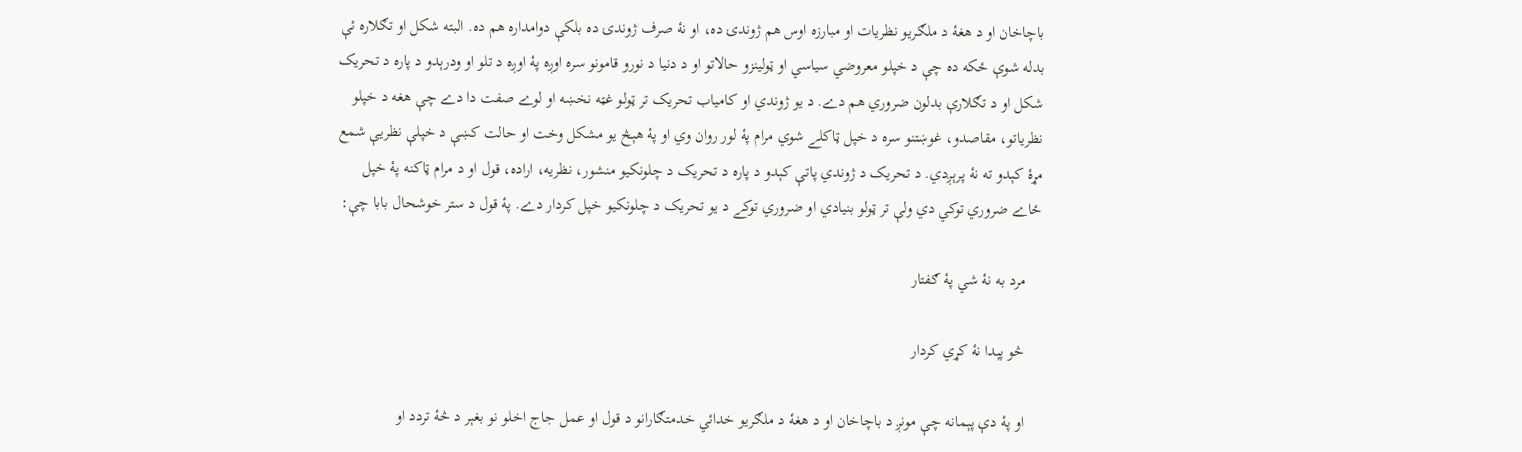باچاخان او د هغۀ د ملګريو نظريات او مبارزه اوس هم ژوندۍ ده، او نۀ صرف ژوندۍ ده بلکې دوامداره هم ده. البته شکل او تګلاره ئې بدله شوې ځکه ده چې د خپلو معروضي سياسي او ټولينزو حالاتو او د دنيا د نورو قامونو سره اوږه پۀ اوږه د تلو او ودرېدو د پاره د تحريک شکل او د تګلارې بدلون ضروري هم دے. د يو ژوندي او کامياب تحريک تر ټولو غټه نخښه او لوے صفت دا دے چې هغه د خپلو نظرياتو، مقاصدو، غوښتنو سره د خپل ټاکلے شوي مرام پۀ لور روان وي او پۀ هېڅ يو مشکل وخت او حالت کښې د خپلې نظريې شمع مړۀ کېدو ته نۀ پرېږدي. د تحريک د ژوندي پاتې کېدو د پاره د تحريک د چلونکيو منشور، نظريه، اراده، قول او د مرام ټاکنه پۀ خپل ځاے ضروري توکي دي ولې تر ټولو بنيادي او ضروري توکے د يو تحريک د چلونکيو خپل کردار دے. پۀ قول د ستر خوشحال بابا چې:

    مرد به نۀ شي پۀ ګفتار

    څو پېدا نۀ کړي کردار

    او پۀ دې پېمانه چې مونږ د باچاخان او د هغۀ د ملګريو خدائي خدمتګارانو د قول او عمل جاج اخلو نو بغېر د څۀ تردد او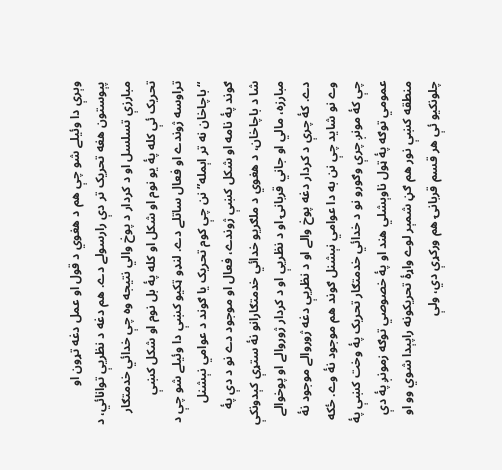وېرې دا وئيلے شو چې هم د هغوي د قول او عمل دغه تړون او پېوستون هغه تحريک تر دې رارسولے دے. هم دغه د نظريې توانائي، د مبارزې تسلسل او د کردار د پوخ والي نتيجه وه چې خدائي خدمتګار تحريک ئې کله پۀ يو نوم او شکل او کله پۀ بل نوم او شکل کښې تراوسه ژوندے او فعال ساتلے دے. لنډو ټکيو کښې دا وئيلے شو چې د “باچاخان نه تر اېمله” نن چې کوم تحريک يا ګوند د عوامي نېشنل ګوند پۀ نامه او شکل کښې ژوندے، فعال او موجود دے نو د دې پۀ شا د باچاخان، د هغوي د ملګريو خدائي خدمتګارانو نۀ ستړې کېدونکې مبارزه، مالي او جاني قربانۍ او د نظريې او د کردار ژوروالے او پوخوالے دے. کۀ چرې د کردار دغه پوخ والے او د نظريې دغه ژوروالے موجود نۀ وے نو شايد چې نن به دا عوامي نېشنل ګوند هم موجود نۀ وے. ځکه چې کۀ مونږ چرې وګورو نو د خدائي خدمتګار تحريک پۀ وخت کښې پۀ عمومي توګه پۀ ټول ناوېشلي هند او پۀ خصوصي توګه زمونږ پۀ دې منطقه کښې نور هم ګڼ شمېر لوے واړۀ تحريکونه راپېدا شوي وو او چلونکيو ئې هر قسم قربانۍ هم ورکړې دي، ولې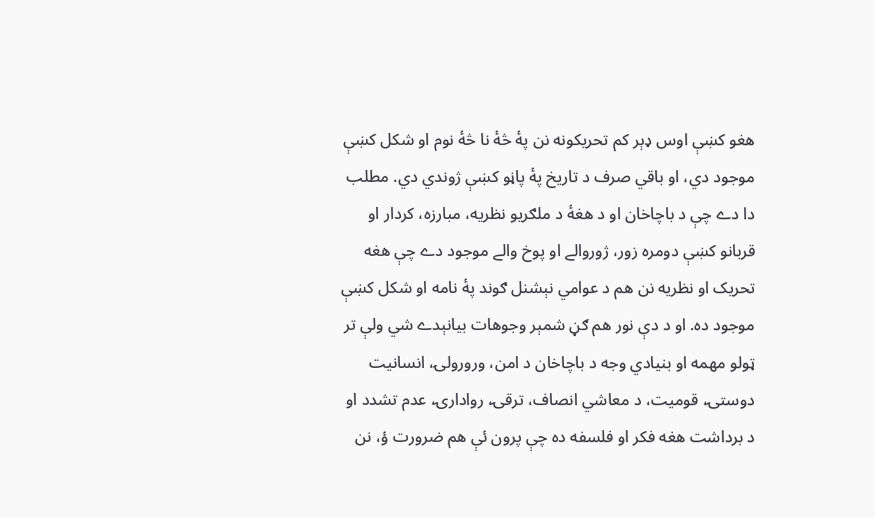هغو کښې اوس ډېر کم تحريکونه نن پۀ څۀ نا څۀ نوم او شکل کښې موجود دي، او باقي صرف د تاريخ پۀ پاڼو کښې ژوندي دي. مطلب دا دے چې د باچاخان او د هغۀ د ملګريو نظريه، مبارزه، کردار او قربانو کښې دومره زور، ژوروالے او پوخ والے موجود دے چې هغه تحريک او نظريه نن هم د عوامي نېشنل ګوند پۀ نامه او شکل کښې موجود ده. او د دې نور هم ګڼ شمېر وجوهات بيانېدے شي ولې تر ټولو مهمه او بنيادي وجه د باچاخان د امن، ورورولۍ، انسانيت دوستۍ، قوميت، د معاشي انصاف، ترقۍ، روادارۍ، عدم تشدد او د برداشت هغه فکر او فلسفه ده چې پرون ئې هم ضرورت ؤ، نن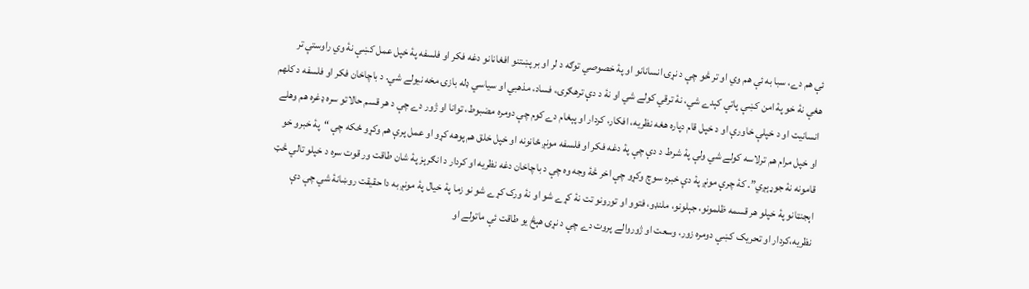ئې هم دے، سبا به ئې هم وي او تر څو چې د نړۍ انسانانو او پۀ خصوصي توګه د لر او بر پښتنو افغانانو دغه فکر او فلسفه پۀ خپل عمل کښې نۀ وي راوستې تر هغې نۀ خو پۀ امن کښې پاتې کېدے شي، نۀ ترقي کولے شي او نۀ د دې ترهګرۍ، فساد، مذهبي او سياسي ډله بازۍ مخه نيولے شي. د باچاخان فکر او فلسفه د کلهم انسانيت او د خپلې خاورې او د خپل قام دپاره هغه نظريه، افکار، کردار او پېغام دے کوم چې دومره مضبوط، توانا او ژور دے چې د هر قسم حالاتو سره ډغره هم وهلے او خپل مرام هم ترلاسه کولے شي ولې پۀ شرط د دې چې پۀ دغه فکر او فلسفه مونږ ځانونه او خپل خلق هم پوهه کړو او عمل پرې هم وکړو ځکه چې “پۀ خبرو خو قامونه نۀ جوړېږي”. کۀ چرې مونږ پۀ دې خبره سوچ وکړو چې اخر څۀ وجه وه چې د باچاخان دغه نظريه او کردار د انګرېز پۀ شان طاقت ور قوت سره د خپلو تالي څټ اېجنټانو پۀ خپلو هر قسمه ظلمونو، جېلونو، ملنډو، فتوو او تورونو تت نۀ کړے شو او نۀ ورک کړے شو نو زما پۀ خيال پۀ مونږ به دا حقيقت روښانۀ شي چې دې نظريه،کردار او تحريک کښې دومره زور، وسعت او ژوروالے پروت دے چې د نړۍ هېڅ يو طاقت ئې ماتولے او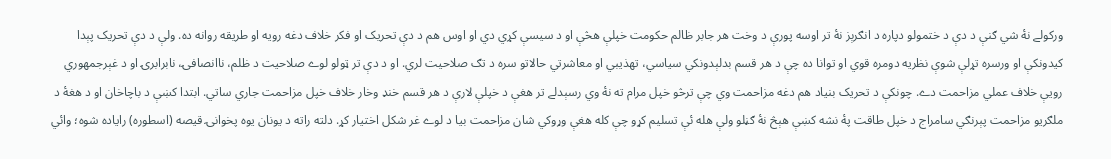ورکولے نۀ شي ګنې د دې د ختمولو دپاره د انګرېز نۀ تر اوسه پورې د وخت هر جابر ظالم حکومت خپلې هڅې او د سيسې کړي دي او اوس هم د دې تحريک او فکر خلاف دغه رويه او طريقه روانه ده. ولې د دې تحريک پېدا کيدونکې او ورسره تړلې شوې نظريه دومره قوي او توانا ده چې د هر قسم بدلېدونکي سياسي، تهذيبي او معاشرتي حالاتو سره د تګ صلاحيت لري. او د دې تر ټولو لوے صلاحيت د ظلم، ناانصافۍ، نابرابرۍ او د غېرجمهوري رويې خلاف عملي مزاحمت دے. چونکې د تحريک بنياد هم دغه مزاحمت وي چې ترڅو خپل مرام ته نۀ وي رسېدلے تر هغې د خپلې لارې د هر قسم خنډ وخار خلاف خپل مزاحمت جاري ساتي. ابتدا کښې د باچاخان او د هغۀ د ملګريو مزاحمت پېرنګي سامراج د خپل طاقت پۀ نشه کښې هېڅ نۀ ګڼلو ولې هله ئې تسليم کړو چې کله هغې وړوکي شان مزاحمت بيا د لوے غر شکل اختيار کړ. دلته راته د يونان يوه پخوانۍ قيصه (اسطوره) راياده شوه؛ وائي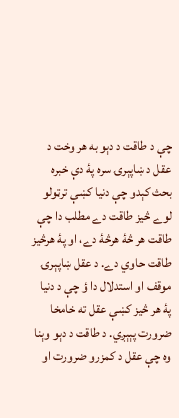چې د طاقت د دېو به هر وخت د عقل د ښاپېرۍ سره پۀ دې خبره بحث کېدو چې دنيا کښې ترټولو لوے څيز طاقت دے مطلب دا چې طاقت هر څۀ هرڅۀ دے، او پۀ هرڅيز طاقت حاوي دے. د عقل ښاپېرۍ موقف او استدلال دا ؤ چې د دنيا پۀ هر څيز کښې عقل ته خامخا ضرورت پېېږي. د طاقت د دېو وېنا وه چې عقل د کمزرو ضرورت او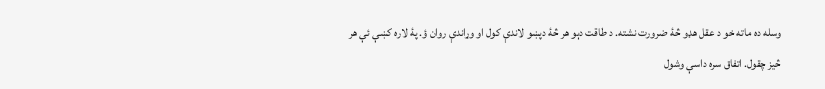وسله ده ماته خو د عقل هډو څۀ ضرورت نشته. د طاقت دېو هر څۀ دپښو لاندې کول او وړاندې روان ؤ. پۀ لاره کښې ئې هر څيز چقول. اتفاق سره داسې وشول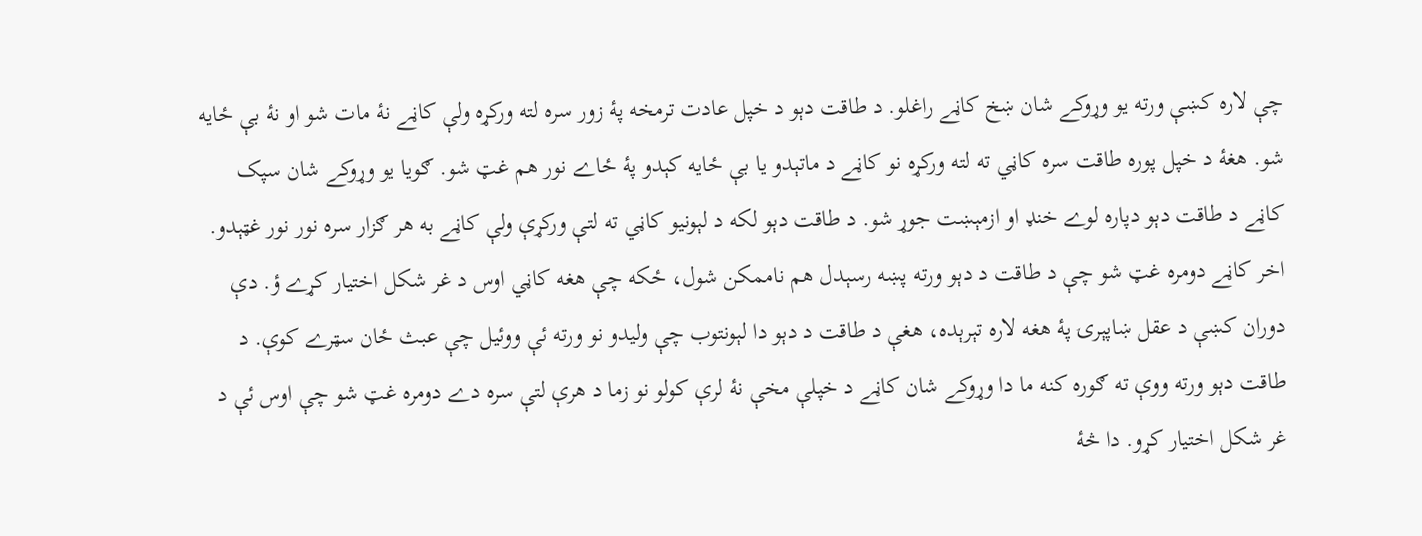چې لاره کښې ورته يو وړوکے شان ښخ کاڼے راغلو. د طاقت دېو د خپل عادت ترمخه پۀ زور سره لته ورکړه ولې کاڼے نۀ مات شو او نۀ بې ځايه شو. هغۀ د خپل پوره طاقت سره کاڼي ته لته ورکړه نو کاڼے د ماتېدو يا بې ځايه کېدو پۀ ځاے نور هم غټ شو. ګويا يو وړوکے شان سپک کاڼے د طاقت دېو دپاره لوے خنډ او ازمېښت جوړ شو. د طاقت دېو لکه د لېونيو کاڼي ته لتې ورکړې ولې کاڼے به هر ګزار سره نور نور غټېدو. اخر کاڼے دومره غټ شو چې د طاقت د دېو ورته پښه رسېدل هم ناممکن شول، ځکه چې هغه کاڼي اوس د غر شکل اختيار کړے ؤ. دې دوران کښې د عقل ښاپېرۍ پۀ هغه لاره تېرېده، هغې د طاقت د دېو دا لېونتوب چې وليدو نو ورته ئې ووئيل چې عبث ځان سټرے کوې. د طاقت دېو ورته ووې ته ګوره کنه ما دا وړوکے شان کاڼے د خپلې مخې نۀ لرې کولو نو زما د هرې لتې سره دے دومره غټ شو چې اوس ئې د غر شکل اختيار کړو. دا څۀ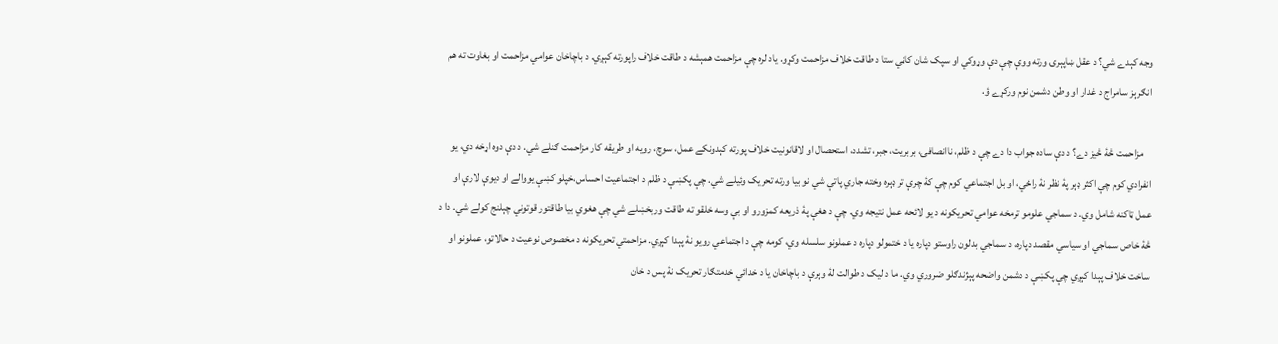وجه کېدے شي؟ د عقل ښاپېرۍ ورته ووې چې دې وړوکي او سپک شان کاڼي ستا د طاقت خلاف مزاحمت وکړو. ياد لره چې مزاحمت همېشه د طاقت خلاف راپورته کېږي. د باچاخان عوامي مزاحمت او بغاوت ته هم انګرېز سامراج د غدار او وطن دشمن نوم ورکړے ؤ.

    مزاحمت څۀ څيز دے؟ د دې ساده جواب دا دے چې د ظلم، ناانصافۍ، بربريت، جبر، تشدد، استحصال او لاقانونيت خلاف پورته کېدونکے عمل، سوچ، رويه او طريقه کار مزاحمت ګنلے شي. د دې دوه اړخه دي، يو انفرادي کوم چې اکثر ډېر پۀ نظر نۀ راځي، او بل اجتماعي کوم چې کۀ چرې تر ډېره وخته جاري پاتې شي نو بيا ورته تحريک وئيلے شي. چې پکښې د ظلم د اجتماعيت احساس،خپلو کښې يووالے او ديوې لارې او عمل ټاکنه شامل وي. د سماجي علومو ترمخه عوامي تحريکونه د يو لائحه عمل نتيجه وي. چې د هغې پۀ ذريعه کمزورو او بې وسه خلقو ته طاقت وربخښلے شي چې هغوي بيا طاقتور قوتوني چېلنج کولے شي. دا د څۀ خاص سماجي او سياسي مقصد دپاره، د سماجي بدلون راوستو دپاره يا د ختمولو دپاره د عملونو سلسله وي، کومه چې د اجتماعي رويو نۀ پېدا کېږي. مزاحمتي تحريکونه د مخصوص نوعيت د حالاتو، عملونو او ساخت خلاف پېدا کېږي چې پکښې د دشمن واضحه پېژندګلو ضروري وي. ما د ليک د طوالت لۀ وېرې د باچاخان يا د خدائي خدمتګار تحريک نۀ پس د خان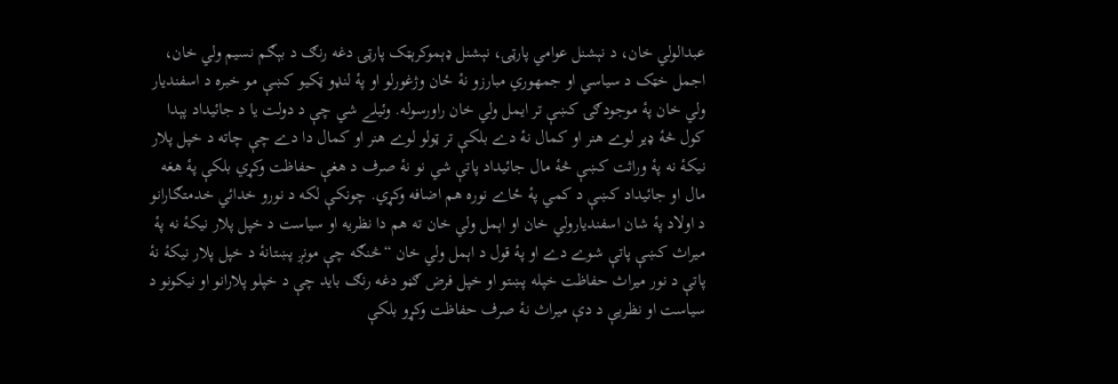عبدالولي خان، د نېشنل عوامي پارټۍ، نېشنل ډېموکرېټک پارټۍ دغه رنګ د بېګم نسيم ولي خان، اجمل خټک د سياسي او جمهوري مبارزو نۀ ځان وژغورلو او پۀ لنډو ټکيو کښې مو خبره د اسفنديار ولي خان پۀ موجودګۍ کښې تر ايمل ولي خان راورسوله. وئيلے شي چې د دولت يا د جائيداد پېدا کول څۀ ډير لوے هنر او کمال نۀ دے بلکې تر ټولو لوے هنر او کمال دا دے چې چاته د خپل پلار نيکۀ نه پۀ وراثت کښې څۀ مال جائيداد پاتې شي نو نۀ صرف د هغې حفاظت وکړي بلکې پۀ هغه مال او جائيداد کښې د کمي پۀ ځاے نوره هم اضافه وکړي. چونکې لکه د نورو خدائي خدمتګارانو د اولاد پۀ شان اسفنديارولي خان او اېمل ولي خان ته هم دا نظريه او سياست د خپل پلار نيکۀ نه پۀ ميراث کښې پاتې شوے دے او پۀ قول د اېمل ولي خان “څنګه چې مونږ پښتانۀ د خپل پلار نيکۀ نۀ پاتې د نور ميراث حفاظت خپله پښتو او خپل فرض ګڼو دغه رنګ بايد چې د خپلو پلارانو او نيکونو د سياست او نظريې د دې ميراث نۀ صرف حفاظت وکړو بلکې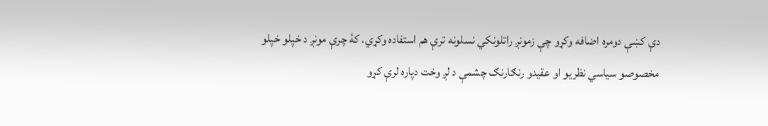دې کښې دومره اضافه وکړو چې زمونږ راتلونکي نسلونه ترې هم استفاده وکړي. کۀ چرې مونږ د خپلو خپلو مخصوصو سياسي نظريو او عقيدو رنګارنګ چشمې د لږ وخت دپاره لرې کړو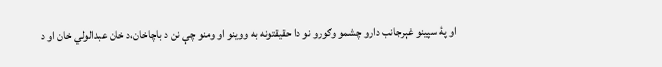او پۀ سپينو غېرجانب دارو چشمو وګورو نو دا حقيقتونه به ووينو او ومنو چې نن د باچاخان،د خان عبدالولي خان او د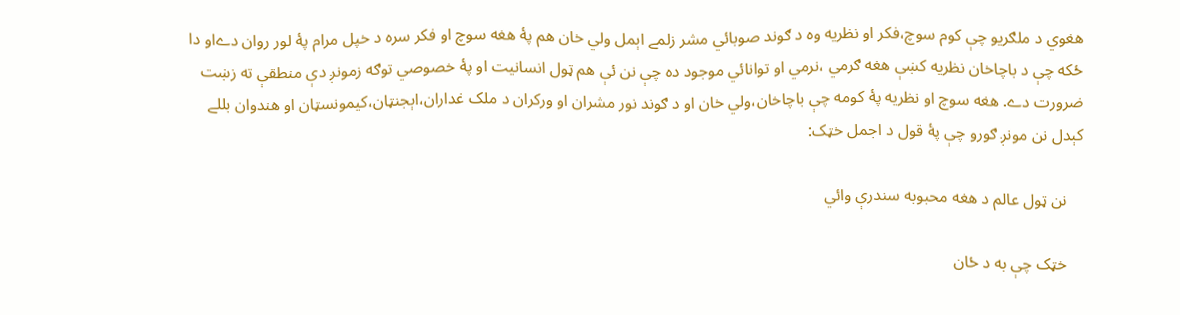هغوي د ملګريو چې کوم سوچ،فکر او نظريه وه د ګوند صوبائي مشر زلمے اېمل ولي خان هم پۀ هغه سوچ او فکر سره د خپل مرام پۀ لور روان دےاو دا ځکه چې د باچاخان نظريه کښې هغه ګرمي ،نرمي او توانائي موجود ده چې نن ئې هم ټول انسانيت او پۀ خصوصي توګه زمونږ دې منطقې ته زښت ضرورت دے. هغه سوچ او نظريه پۀ کومه چې باچاخان،ولي خان او د ګوند نور مشران او ورکران د ملک غداران،اېجنټان،کيمونسټان او هندوان بللے کېدل نن مونږ ګورو چې پۀ قول د اجمل خټک:

    نن ټول عالم د هغه محبوبه سندرې وائي

    خټک چې به د ځان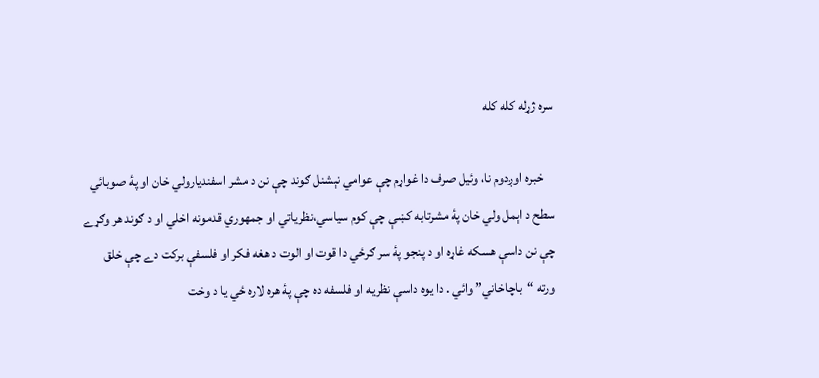سره ژړله کله کله

    خبره اوږدوم نا، وئيل صرف دا غواړم چې عوامي نېشنل ګوند چې نن د مشر اسفنديارولي خان او پۀ صوبائي سطح د اېمل ولي خان پۀ مشرتابه کښې چې کوم سياسي،نظرياتي او جمهوري قدمونه اخلي او د ګوند هر وګړے چې نن داسې هسکه غاړه او د پنجو پۀ سر ګرځي دا قوت او الوت د هغه فکر او فلسفې برکت دے چې خلق ورته “باچاخاني” وائي . دا يوه داسې نظريه او فلسفه ده چې پۀ هره لاره ځي يا د وخت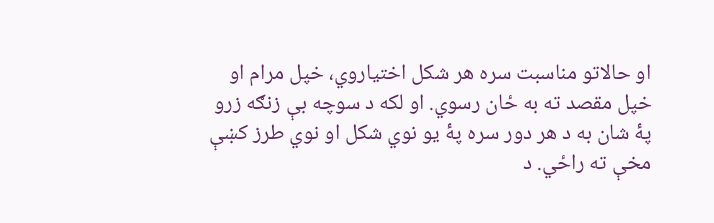او حالاتو مناسبت سره هر شکل اختياروي، خپل مرام او خپل مقصد ته به ځان رسوي. او لکه د سوچه بې زنګه زرو پۀ شان به د هر دور سره پۀ يو نوي شکل او نوي طرز کښې مخې ته راځي. د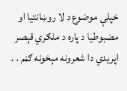خپلې موضوع د لا روښانتيا او مضبوطيا د پاره د ملګري قېصر اپريدي دا شعرونه مېخونه ګڼم . .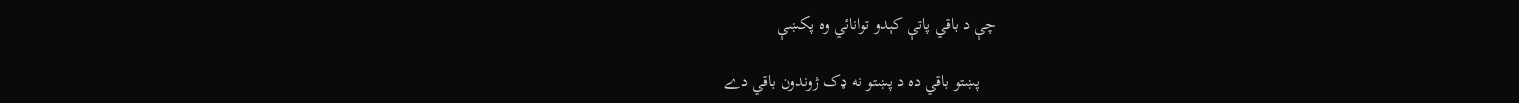چې د باقي پاتې کېدو توانائي وه پکښې

    پښتو باقي ده د پښتو نه ډک ژوندون باقي دے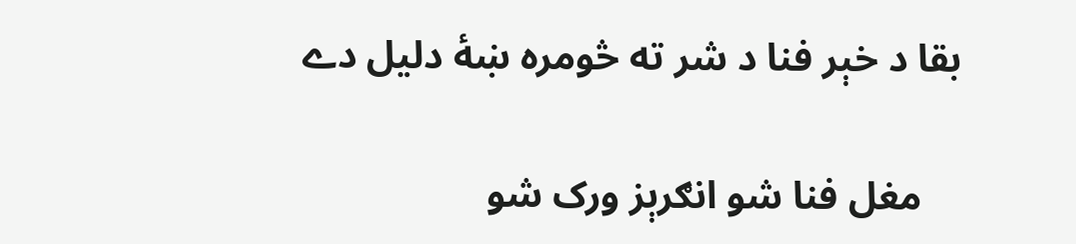بقا د خېر فنا د شر ته څومره ښۀ دليل دے

    مغل فنا شو انګرېز ورک شو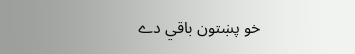خو پښتون باقي دے